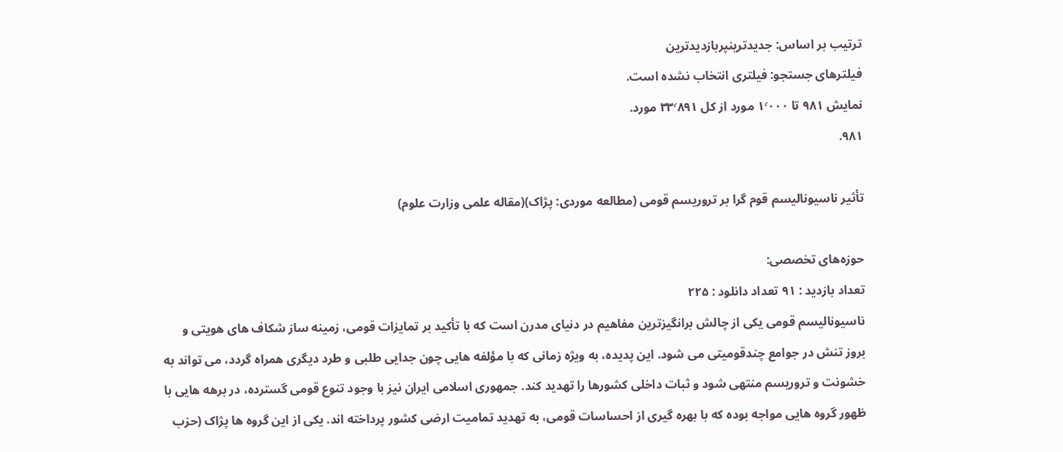ترتیب بر اساس: جدیدترینپربازدیدترین
فیلترهای جستجو: فیلتری انتخاب نشده است.
نمایش ۹۸۱ تا ۱٬۰۰۰ مورد از کل ۳۳٬۸۹۱ مورد.
۹۸۱.

تأثیر ناسیونالیسم قوم گرا بر تروریسم قومی (مطالعه موردی: پژاک)(مقاله علمی وزارت علوم)

حوزه‌های تخصصی:
تعداد بازدید : ۹۱ تعداد دانلود : ۲۲۵
ناسیونالیسم قومی یکی از چالش برانگیزترین مفاهیم در دنیای مدرن است که با تأکید بر تمایزات قومی، زمینه ساز شکاف های هویتی و بروز تنش در جوامع چندقومیتی می شود. این پدیده، به ویژه زمانی که با مؤلفه هایی چون جدایی طلبی و طرد دیگری همراه گردد، می تواند به خشونت و تروریسم منتهی شود و ثبات داخلی کشورها را تهدید کند. جمهوری اسلامی ایران نیز با وجود تنوع قومی گسترده، در برهه هایی با ظهور گروه هایی مواجه بوده که با بهره گیری از احساسات قومی، به تهدید تمامیت ارضی کشور پرداخته اند. یکی از این گروه ها پژاک (حزب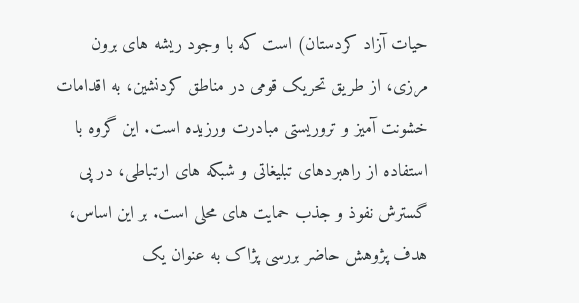حیات آزاد کردستان) است که با وجود ریشه های برون مرزی، از طریق تحریک قومی در مناطق کردنشین، به اقدامات خشونت آمیز و تروریستی مبادرت ورزیده است. این گروه با استفاده از راهبردهای تبلیغاتی و شبکه های ارتباطی، در پی گسترش نفوذ و جذب حمایت های محلی است. بر این اساس، هدف پژوهش حاضر بررسی پژاک به عنوان یک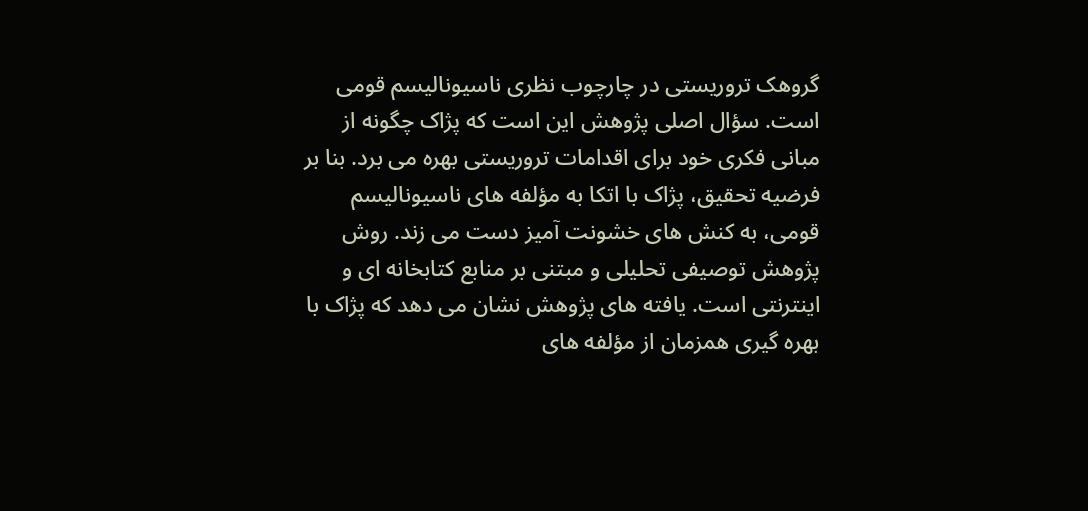گروهک تروریستی در چارچوب نظری ناسیونالیسم قومی است. سؤال اصلی پژوهش این است که پژاک چگونه از مبانی فکری خود برای اقدامات تروریستی بهره می برد. بنا بر فرضیه تحقیق، پژاک با اتکا به مؤلفه های ناسیونالیسم قومی، به کنش های خشونت آمیز دست می زند. روش پژوهش توصیفی تحلیلی و مبتنی بر منابع کتابخانه ای و اینترنتی است. یافته های پژوهش نشان می دهد که پژاک با بهره گیری همزمان از مؤلفه های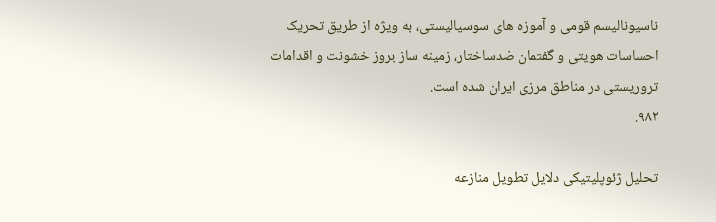ناسیونالیسم قومی و آموزه های سوسیالیستی، به ویژه از طریق تحریک احساسات هویتی و گفتمان ضدساختار، زمینه ساز بروز خشونت و اقدامات تروریستی در مناطق مرزی ایران شده است.
۹۸۲.

تحلیل ژئوپلیتیکی دلایل تطویل منازعه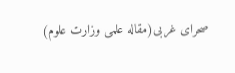صحرای غربی(مقاله علمی وزارت علوم)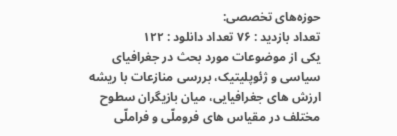حوزه‌های تخصصی:
تعداد بازدید : ۷۶ تعداد دانلود : ۱۲۲
یکی از موضوعات مورد بحث در جغرافیای سیاسی و ژئوپلیتیک، بررسی منازعات با ریشه ارزش های جغرافیایی، میان بازیگران سطوح مختلف در مقیاس های فروملّی و فراملّی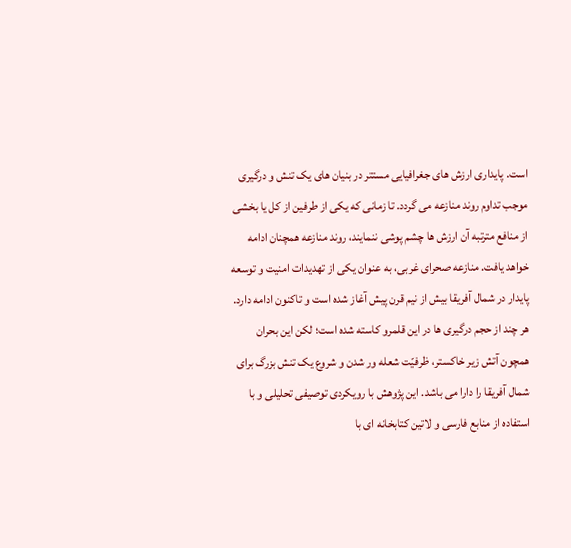است. پایداری ارزش های جغرافیایی مستتر در بنیان های یک تنش و درگیری موجب تداوم روند منازعه می گردد. تا زمانی که یکی از طرفین از کل یا بخشی از منافع مترتبه آن ارزش ها چشم پوشی ننمایند، روند منازعه همچنان ادامه خواهد یافت. منازعه صحرای غربی، به عنوان یکی از تهدیدات امنیت و توسعه پایدار در شمال آفریقا بیش از نیم قرن پیش آغاز شده است و تاکنون ادامه دارد. هر چند از حجم درگیری ها در این قلمرو کاسته شده است؛ لکن این بحران همچون آتش زیر خاکستر، ظرفیّت شعله ور شدن و شروع یک تنش بزرگ برای شمال آفریقا را دارا می باشد. این پژوهش با رویکردی توصیفی تحلیلی و با استفاده از منابع فارسی و لاتین کتابخانه ای با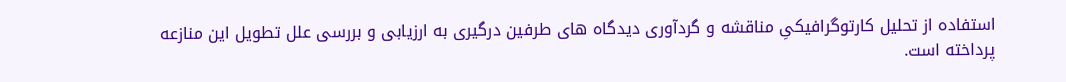استفاده از تحلیل کارتوگرافیکیِ مناقشه و گردآوری دیدگاه های طرفین درگیری به ارزیابی و بررسی علل تطویل این منازعه پرداخته است.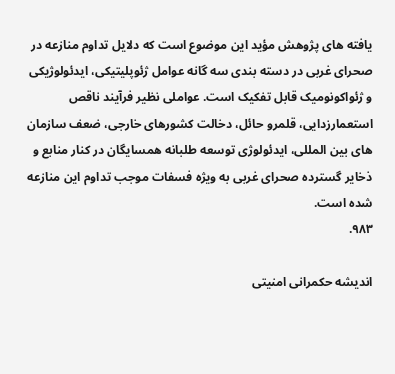یافته های پژوهش مؤید این موضوع است که دلایل تداوم منازعه در صحرای غربی در دسته بندی سه گانه عوامل ژئوپلیتیکی، ایدئولوژیکی و ژئواکونومیک قابل تفکیک است. عواملی نظیر فرآیند ناقص استعمارزدایی، قلمرو حائل، دخالت کشورهای خارجی، ضعف سازمان های بین المللی، ایدئولوژی توسعه طلبانه همسایگان در کنار منابع و ذخایر گسترده صحرای غربی به ویژه فسفات موجب تداوم این منازعه شده است.
۹۸۳.

اندیشه حکمرانی امنیتی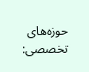حوزه‌های تخصصی: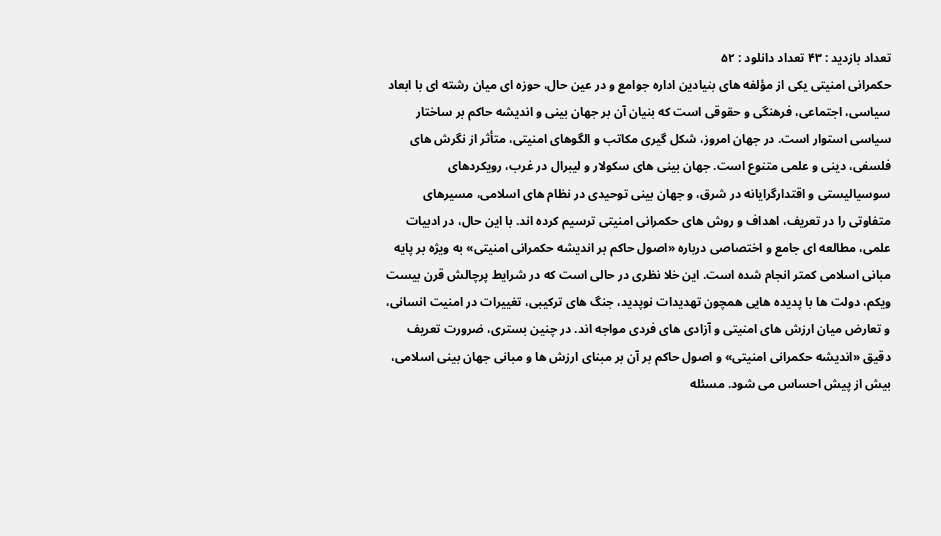تعداد بازدید : ۴۳ تعداد دانلود : ۵۲
حکمرانی امنیتی یکی از مؤلفه های بنیادین اداره جوامع و در عین حال، حوزه ای میان رشته ای با ابعاد سیاسی، اجتماعی، فرهنگی و حقوقی است که بنیان آن بر جهان بینی و اندیشه حاکم بر ساختار سیاسی استوار است. در جهان امروز، شکل گیری مکاتب و الگوهای امنیتی، متأثر از نگرش های فلسفی، دینی و علمی متنوع است. جهان بینی های سکولار و لیبرال در غرب، رویکردهای سوسیالیستی و اقتدارگرایانه در شرق، و جهان بینی توحیدی در نظام های اسلامی، مسیرهای متفاوتی را در تعریف، اهداف و روش های حکمرانی امنیتی ترسیم کرده اند. با این حال، در ادبیات علمی، مطالعه ای جامع و اختصاصی درباره «اصول حاکم بر اندیشه حکمرانی امنیتی» به ویژه بر پایه مبانی اسلامی کمتر انجام شده است. این خلا نظری در حالی است که در شرایط پرچالش قرن بیست ویکم، دولت ها با پدیده هایی همچون تهدیدات نوپدید، جنگ های ترکیبی، تغییرات در امنیت انسانی، و تعارض میان ارزش های امنیتی و آزادی های فردی مواجه اند. در چنین بستری، ضرورت تعریف دقیق «اندیشه حکمرانی امنیتی» و اصول حاکم بر آن بر مبنای ارزش ها و مبانی جهان بینی اسلامی، بیش از پیش احساس می شود. مسئله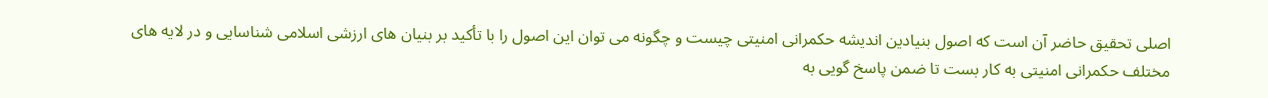اصلی تحقیق حاضر آن است که اصول بنیادین اندیشه حکمرانی امنیتی چیست و چگونه می توان این اصول را با تأکید بر بنیان های ارزشی اسلامی شناسایی و در لایه های مختلف حکمرانی امنیتی به کار بست تا ضمن پاسخ گویی به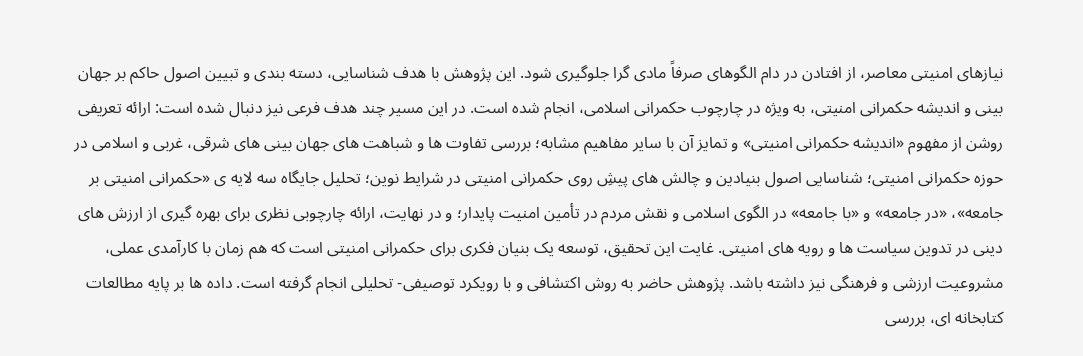نیازهای امنیتی معاصر، از افتادن در دام الگوهای صرفاً مادی گرا جلوگیری شود. این پژوهش با هدف شناسایی، دسته بندی و تبیین اصول حاکم بر جهان بینی و اندیشه حکمرانی امنیتی، به ویژه در چارچوب حکمرانی اسلامی، انجام شده است. در این مسیر چند هدف فرعی نیز دنبال شده است: ارائه تعریفی روشن از مفهوم «اندیشه حکمرانی امنیتی» و تمایز آن با سایر مفاهیم مشابه؛ بررسی تفاوت ها و شباهت های جهان بینی های شرقی، غربی و اسلامی در حوزه حکمرانی امنیتی؛ شناسایی اصول بنیادین و چالش های پیشِ روی حکمرانی امنیتی در شرایط نوین؛ تحلیل جایگاه سه لایه ی «حکمرانی امنیتی بر جامعه»، «در جامعه» و «با جامعه» در الگوی اسلامی و نقش مردم در تأمین امنیت پایدار؛ و در نهایت، ارائه چارچوبی نظری برای بهره گیری از ارزش های دینی در تدوین سیاست ها و رویه های امنیتی. غایت این تحقیق، توسعه یک بنیان فکری برای حکمرانی امنیتی است که هم زمان با کارآمدی عملی، مشروعیت ارزشی و فرهنگی نیز داشته باشد. پژوهش حاضر به روش اکتشافی و با رویکرد توصیفی- تحلیلی انجام گرفته است. داده ها بر پایه مطالعات کتابخانه ای، بررسی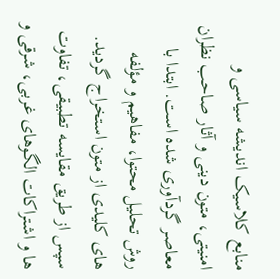منابع کلاسیک اندیشه سیاسی و امنیتی، متون دینی و آثار صاحب نظران معاصر گردآوری شده است. ابتدا با روش تحلیل محتوا، مفاهیم و مؤلفه های کلیدی از متون استخراج گردید. سپس از طریق مقایسه تطبیقی، تفاوت ها و اشتراکات الگوهای غربی، شرقی و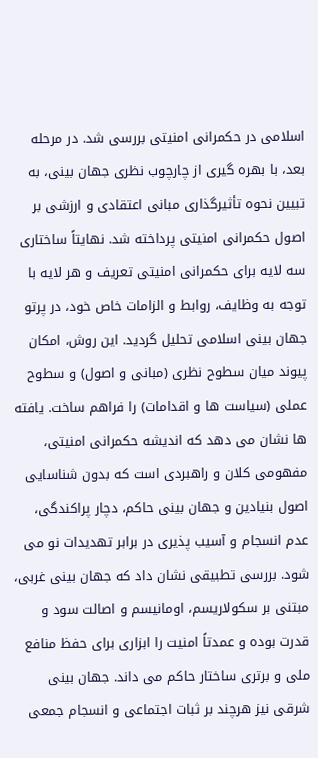اسلامی در حکمرانی امنیتی بررسی شد. در مرحله بعد، با بهره گیری از چارچوب نظری جهان بینی، به تبیین نحوه تأثیرگذاری مبانی اعتقادی و ارزشی بر اصول حکمرانی امنیتی پرداخته شد. نهایتاً ساختاری سه لایه برای حکمرانی امنیتی تعریف و هر لایه با توجه به وظایف، روابط و الزامات خاص خود، در پرتو جهان بینی اسلامی تحلیل گردید. این روش، امکان پیوند میان سطوح نظری (مبانی و اصول) و سطوح عملی (سیاست ها و اقدامات) را فراهم ساخت. یافته ها نشان می دهد که اندیشه حکمرانی امنیتی، مفهومی کلان و راهبردی است که بدون شناسایی اصول بنیادین و جهان بینی حاکم، دچار پراکندگی، عدم انسجام و آسیب پذیری در برابر تهدیدات نو می شود. بررسی تطبیقی نشان داد که جهان بینی غربی، مبتنی بر سکولاریسم، اومانیسم و اصالت سود و قدرت بوده و عمدتاً امنیت را ابزاری برای حفظ منافع ملی و برتری ساختار حاکم می داند. جهان بینی شرقی نیز هرچند بر ثبات اجتماعی و انسجام جمعی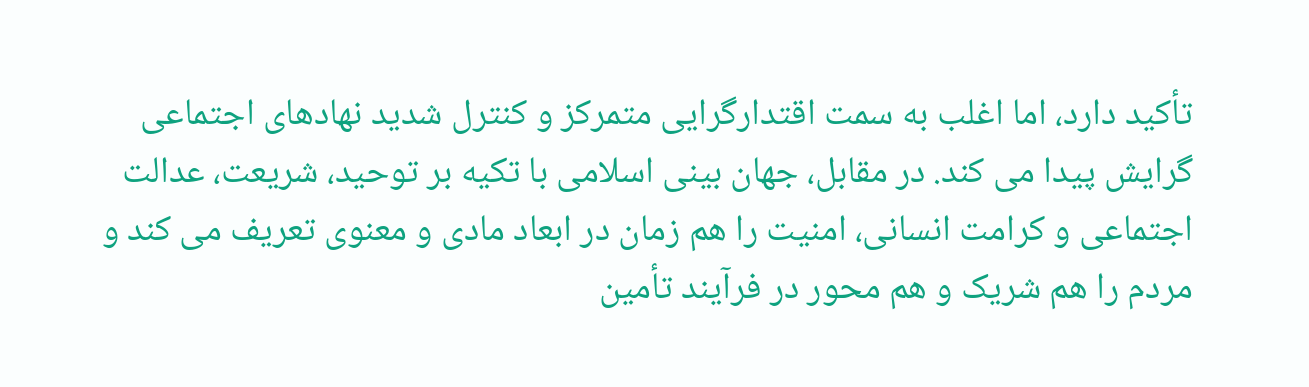تأکید دارد، اما اغلب به سمت اقتدارگرایی متمرکز و کنترل شدید نهادهای اجتماعی گرایش پیدا می کند. در مقابل، جهان بینی اسلامی با تکیه بر توحید، شریعت، عدالت اجتماعی و کرامت انسانی، امنیت را هم زمان در ابعاد مادی و معنوی تعریف می کند و مردم را هم شریک و هم محور در فرآیند تأمین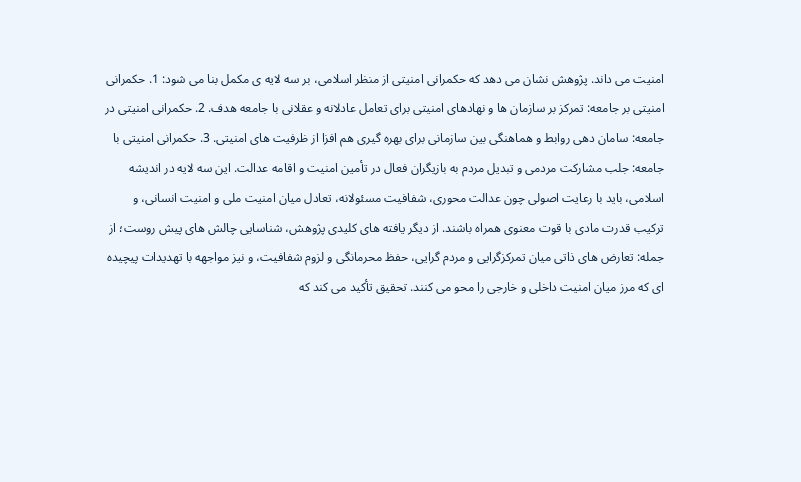امنیت می داند. پژوهش نشان می دهد که حکمرانی امنیتی از منظر اسلامی، بر سه لایه ی مکمل بنا می شود: 1. حکمرانی امنیتی بر جامعه: تمرکز بر سازمان ها و نهادهای امنیتی برای تعامل عادلانه و عقلانی با جامعه هدف. 2. حکمرانی امنیتی در جامعه: سامان دهی روابط و هماهنگی بین سازمانی برای بهره گیری هم افزا از ظرفیت های امنیتی. 3. حکمرانی امنیتی با جامعه: جلب مشارکت مردمی و تبدیل مردم به بازیگران فعال در تأمین امنیت و اقامه عدالت. این سه لایه در اندیشه اسلامی، باید با رعایت اصولی چون عدالت محوری، شفافیت مسئولانه، تعادل میان امنیت ملی و امنیت انسانی، و ترکیب قدرت مادی با قوت معنوی همراه باشند. از دیگر یافته های کلیدی پژوهش، شناسایی چالش های پیش روست؛ از جمله: تعارض های ذاتی میان تمرکزگرایی و مردم گرایی، حفظ محرمانگی و لزوم شفافیت، و نیز مواجهه با تهدیدات پیچیده ای که مرز میان امنیت داخلی و خارجی را محو می کنند. تحقیق تأکید می کند که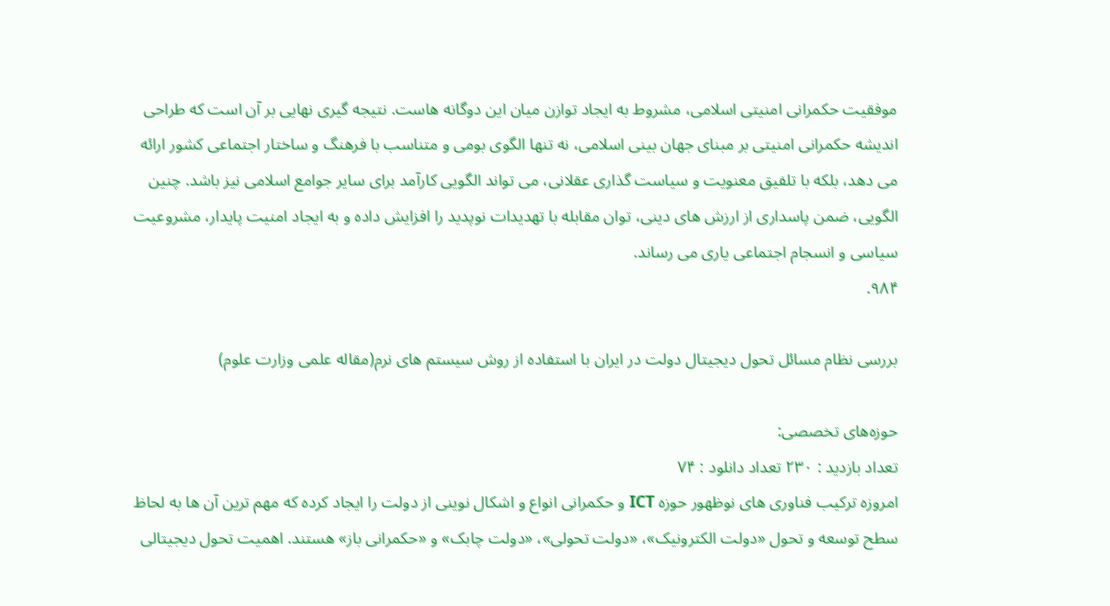موفقیت حکمرانی امنیتی اسلامی، مشروط به ایجاد توازن میان این دوگانه هاست. نتیجه گیری نهایی بر آن است که طراحی اندیشه حکمرانی امنیتی بر مبنای جهان بینی اسلامی، نه تنها الگوی بومی و متناسب با فرهنگ و ساختار اجتماعی کشور ارائه می دهد، بلکه با تلفیق معنویت و سیاست گذاری عقلانی، می تواند الگویی کارآمد برای سایر جوامع اسلامی نیز باشد. چنین الگویی، ضمن پاسداری از ارزش های دینی، توان مقابله با تهدیدات نوپدید را افزایش داده و به ایجاد امنیت پایدار، مشروعیت سیاسی و انسجام اجتماعی یاری می رساند.
۹۸۴.

بررسی نظام مسائل تحول دیجیتال دولت در ایران با استفاده از روش سیستم های نرم(مقاله علمی وزارت علوم)

حوزه‌های تخصصی:
تعداد بازدید : ۲۳۰ تعداد دانلود : ۷۴
امروزه ترکیب فناوری های نوظهور حوزه ICT و حکمرانی انواع و اشکال نوینی از دولت را ایجاد کرده که مهم ترین آن ها به لحاظ سطح توسعه و تحول «دولت الکترونیک»، «دولت تحولی»، «دولت چابک» و «حکمرانی باز» هستند. اهمیت تحول دیجیتالی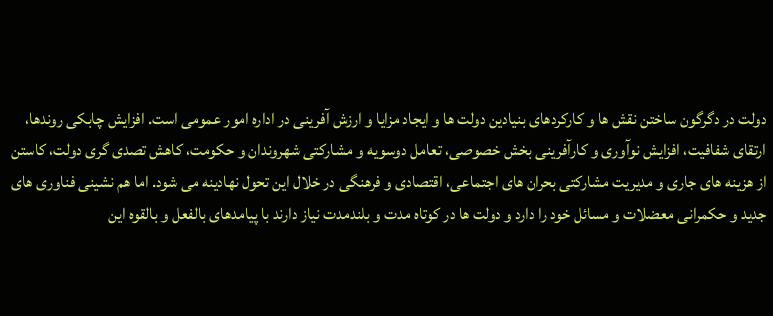دولت در دگرگون ساختن نقش ها و کارکردهای بنیادین دولت ها و ایجاد مزایا و ارزش آفرینی در اداره امور عمومی است. افزایش چابکی روندها، ارتقای شفافیت، افزایش نوآوری و کارآفرینی بخش خصوصی، تعامل دوسویه و مشارکتی شهروندان و حکومت، کاهش تصدی گری دولت، کاستن از هزینه های جاری و مدیریت مشارکتی بحران های اجتماعی، اقتصادی و فرهنگی در خلال این تحول نهادینه می شود. اما هم نشینی فناوری های جدید و حکمرانی معضلات و مسائل خود را دارد و دولت ها در کوتاه مدت و بلندمدت نیاز دارند با پیامدهای بالفعل و بالقوه این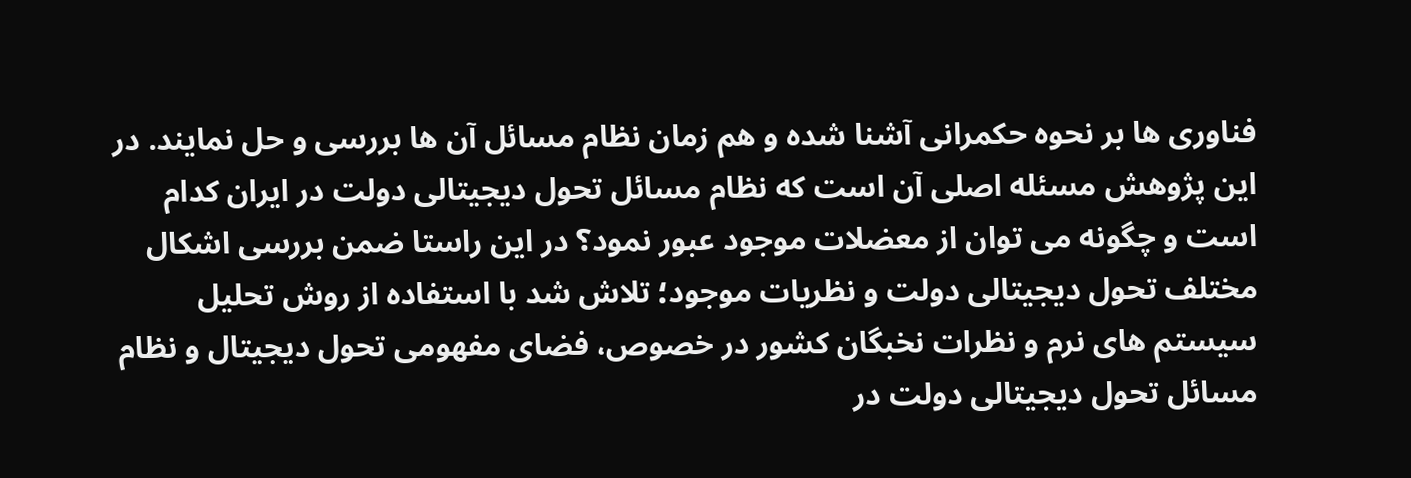فناوری ها بر نحوه حکمرانی آشنا شده و هم زمان نظام مسائل آن ها بررسی و حل نمایند. در این پژوهش مسئله اصلی آن است که نظام مسائل تحول دیجیتالی دولت در ایران کدام است و چگونه می توان از معضلات موجود عبور نمود؟ در این راستا ضمن بررسی اشکال مختلف تحول دیجیتالی دولت و نظریات موجود؛ تلاش شد با استفاده از روش تحلیل سیستم های نرم و نظرات نخبگان کشور در خصوص، فضای مفهومی تحول دیجیتال و نظام مسائل تحول دیجیتالی دولت در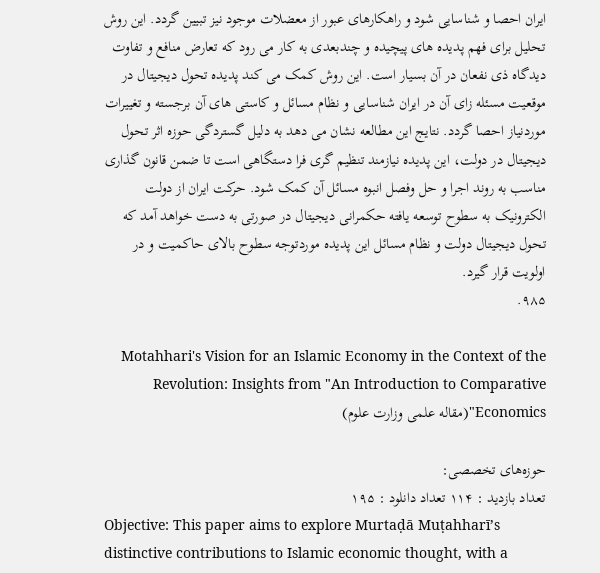ایران احصا و شناسایی شود و راهکارهای عبور از معضلات موجود نیز تبیین گردد. این روش تحلیل برای فهم پدیده های پیچیده و چندبعدی به کار می رود که تعارض منافع و تفاوت دیدگاه ذی نفعان در آن بسیار است. این روش کمک می کند پدیده تحول دیجیتال در موقعیت مسئله زای آن در ایران شناسایی و نظام مسائل و کاستی های آن برجسته و تغییرات موردنیاز احصا گردد. نتایج این مطالعه نشان می دهد به دلیل گستردگی حوزه اثر تحول دیجیتال در دولت، این پدیده نیازمند تنظیم گری فرا دستگاهی است تا ضمن قانون گذاری مناسب به روند اجرا و حل وفصل انبوه مسائل آن کمک شود. حرکت ایران از دولت الکترونیک به سطوح توسعه یافته حکمرانی دیجیتال در صورتی به دست خواهد آمد که تحول دیجیتال دولت و نظام مسائل این پدیده موردتوجه سطوح بالای حاکمیت و در اولویت قرار گیرد.
۹۸۵.

Motahhari's Vision for an Islamic Economy in the Context of the Revolution: Insights from "An Introduction to Comparative Economics"(مقاله علمی وزارت علوم)

حوزه‌های تخصصی:
تعداد بازدید : ۱۱۴ تعداد دانلود : ۱۹۵
Objective: This paper aims to explore Murtaḍā Muṭahharī’s distinctive contributions to Islamic economic thought, with a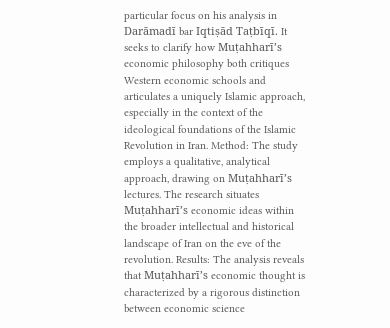particular focus on his analysis in Darāmadī bar Iqtiṣād Taṭbīqī. It seeks to clarify how Muṭahharī’s economic philosophy both critiques Western economic schools and articulates a uniquely Islamic approach, especially in the context of the ideological foundations of the Islamic Revolution in Iran. Method: The study employs a qualitative, analytical approach, drawing on Muṭahharī’s lectures. The research situates Muṭahharī’s economic ideas within the broader intellectual and historical landscape of Iran on the eve of the revolution. Results: The analysis reveals that Muṭahharī’s economic thought is characterized by a rigorous distinction between economic science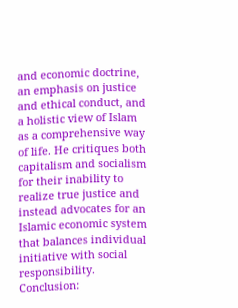and economic doctrine, an emphasis on justice and ethical conduct, and a holistic view of Islam as a comprehensive way of life. He critiques both capitalism and socialism for their inability to realize true justice and instead advocates for an Islamic economic system that balances individual initiative with social responsibility. Conclusion: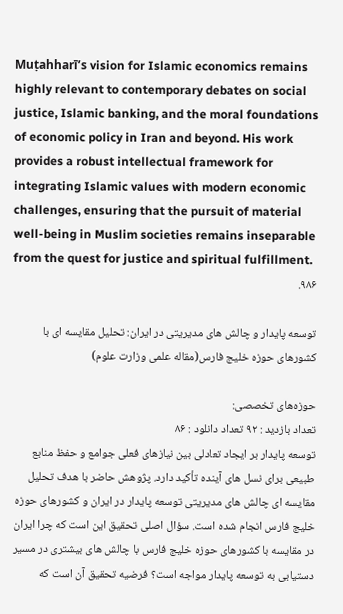Muṭahharī’s vision for Islamic economics remains highly relevant to contemporary debates on social justice, Islamic banking, and the moral foundations of economic policy in Iran and beyond. His work provides a robust intellectual framework for integrating Islamic values with modern economic challenges, ensuring that the pursuit of material well-being in Muslim societies remains inseparable from the quest for justice and spiritual fulfillment.
۹۸۶.

توسعه پایدار و چالش های مدیریتی در ایران: تحلیل مقایسه ای با کشورهای حوزه خلیج فارس(مقاله علمی وزارت علوم)

حوزه‌های تخصصی:
تعداد بازدید : ۹۲ تعداد دانلود : ۸۶
توسعه پایدار بر ایجاد تعادلی بین نیازهای فعلی جوامع و حفظ منابع طبیعی برای نسل های آینده تأکید دارد. پژوهش حاضر با هدف تحلیل مقایسه ای چالش های مدیریتی توسعه پایدار در ایران و کشورهای حوزه خلیج فارس انجام شده است. سؤال اصلی تحقیق این است که چرا ایران در مقایسه با کشورهای حوزه خلیج فارس با چالش های بیشتری در مسیر دستیابی به توسعه پایدار مواجه است؟ فرضیه تحقیق آن است که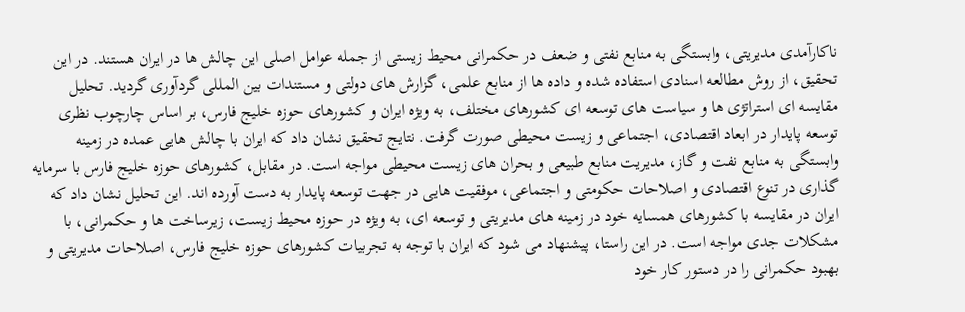ناکارآمدی مدیریتی، وابستگی به منابع نفتی و ضعف در حکمرانی محیط زیستی از جمله عوامل اصلی این چالش ها در ایران هستند. در این تحقیق، از روش مطالعه اسنادی استفاده شده و داده ها از منابع علمی، گزارش های دولتی و مستندات بین المللی گردآوری گردید. تحلیل مقایسه ای استراتژی ها و سیاست های توسعه ای کشورهای مختلف، به ویژه ایران و کشورهای حوزه خلیج فارس، بر اساس چارچوب نظری توسعه پایدار در ابعاد اقتصادی، اجتماعی و زیست محیطی صورت گرفت. نتایج تحقیق نشان داد که ایران با چالش هایی عمده در زمینه وابستگی به منابع نفت و گاز، مدیریت منابع طبیعی و بحران های زیست محیطی مواجه است. در مقابل، کشورهای حوزه خلیج فارس با سرمایه گذاری در تنوع اقتصادی و اصلاحات حکومتی و اجتماعی، موفقیت هایی در جهت توسعه پایدار به دست آورده اند. این تحلیل نشان داد که ایران در مقایسه با کشورهای همسایه خود در زمینه های مدیریتی و توسعه ای، به ویژه در حوزه محیط زیست، زیرساخت ها و حکمرانی، با مشکلات جدی مواجه است. در این راستا، پیشنهاد می شود که ایران با توجه به تجربیات کشورهای حوزه خلیج فارس، اصلاحات مدیریتی و بهبود حکمرانی را در دستور کار خود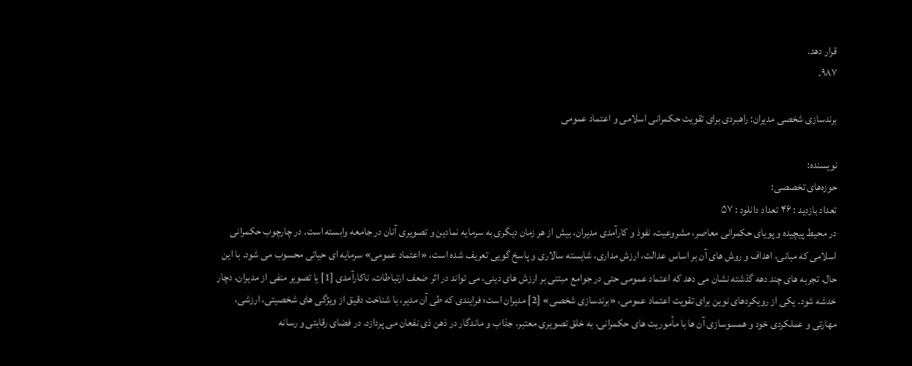قرار دهد.
۹۸۷.

برندسازی شخصی مدیران: راهبردی برای تقویت حکمرانی اسلامی و اعتماد عمومی

نویسنده:
حوزه‌های تخصصی:
تعداد بازدید : ۴۶ تعداد دانلود : ۵۷
در محیط پیچیده و پویای حکمرانی معاصر، مشروعیت، نفوذ و کارآمدی مدیران، بیش از هر زمان دیگری به سرمایه نمادین و تصویری آنان در جامعه وابسته است. در چارچوب حکمرانی اسلامی که مبانی، اهداف و روش های آن بر اساس عدالت، ارزش مداری، شایسته سالاری و پاسخ گویی تعریف شده است، «اعتماد عمومی» سرمایه ای حیاتی محسوب می شود. با این حال، تجربه های چند دهه گذشته نشان می دهد که اعتماد عمومی حتی در جوامع مبتنی بر ارزش های دینی، می تواند در اثر ضعف ارتباطات، ناکارآمدی [1] یا تصویر منفی از مدیران، دچار خدشه شود. یکی از رویکردهای نوین برای تقویت اعتماد عمومی، «برندسازی شخصی» [2] مدیران است؛ فرایندی که طی آن مدیر، با شناخت دقیق از ویژگی های شخصیتی، ارزشی، مهارتی و عملکردی خود و همسوسازی آن ها با مأموریت های حکمرانی، به خلق تصویری معتبر، جذاب و ماندگار در ذهن ذی نفعان می پردازد. در فضای رقابتی و رسانه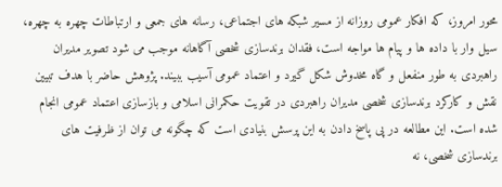محور امروز، که افکار عمومی روزانه از مسیر شبکه های اجتماعی، رسانه های جمعی و ارتباطات چهره به چهره، سیل وار با داده ها و پیام ها مواجه است، فقدان برندسازی شخصی آگاهانه موجب می شود تصویر مدیران راهبردی به طور منفعل و گاه مخدوش شکل گیرد و اعتماد عمومی آسیب ببیند. پژوهش حاضر با هدف تبیین نقش و کارکرد برندسازی شخصی مدیران راهبردی در تقویت حکمرانی اسلامی و بازسازی اعتماد عمومی انجام شده است. این مطالعه در پی پاسخ دادن به این پرسش بنیادی است که چگونه می توان از ظرفیت های برندسازی شخصی، نه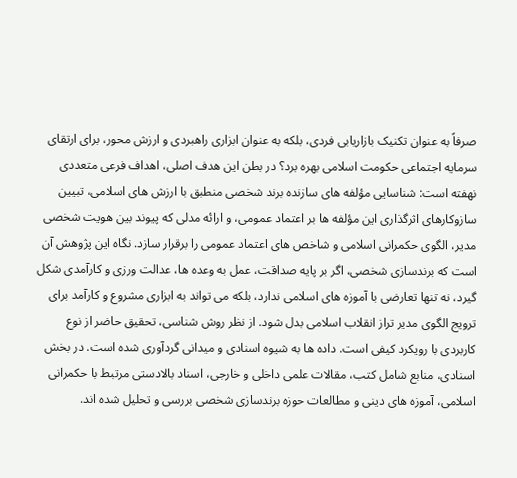صرفاً به عنوان تکنیک بازاریابی فردی، بلکه به عنوان ابزاری راهبردی و ارزش محور، برای ارتقای سرمایه اجتماعی حکومت اسلامی بهره برد؟ در بطن این هدف اصلی، اهداف فرعی متعددی نهفته است: شناسایی مؤلفه های سازنده برند شخصی منطبق با ارزش های اسلامی، تبیین سازوکارهای اثرگذاری این مؤلفه ها بر اعتماد عمومی، و ارائه مدلی که پیوند بین هویت شخصی مدیر، الگوی حکمرانی اسلامی و شاخص های اعتماد عمومی را برقرار سازد. نگاه این پژوهش آن است که برندسازی شخصی، اگر بر پایه صداقت، عمل به وعده ها، عدالت ورزی و کارآمدی شکل گیرد، نه تنها تعارضی با آموزه های اسلامی ندارد، بلکه می تواند به ابزاری مشروع و کارآمد برای ترویج الگوی مدیر تراز انقلاب اسلامی بدل شود. از نظر روش شناسی، تحقیق حاضر از نوع کاربردی با رویکرد کیفی است. داده ها به شیوه اسنادی و میدانی گردآوری شده است. در بخش اسنادی، منابع شامل کتب، مقالات علمی داخلی و خارجی، اسناد بالادستی مرتبط با حکمرانی اسلامی، آموزه های دینی و مطالعات حوزه برندسازی شخصی بررسی و تحلیل شده اند.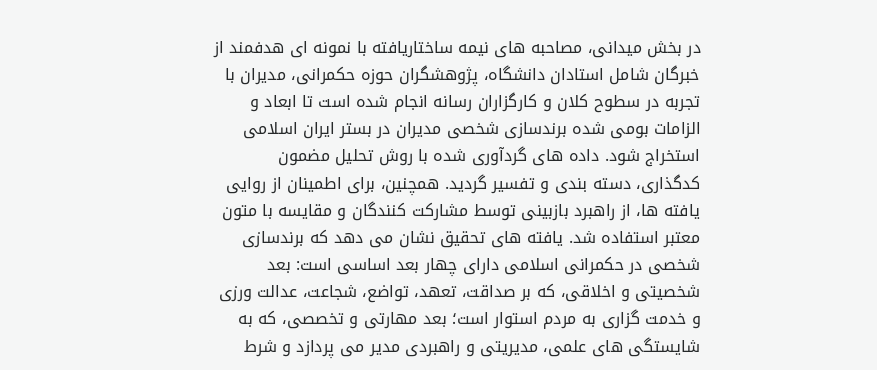در بخش میدانی، مصاحبه های نیمه ساختاریافته با نمونه ای هدفمند از خبرگان شامل استادان دانشگاه، پژوهشگران حوزه حکمرانی، مدیران با تجربه در سطوح کلان و کارگزاران رسانه انجام شده است تا ابعاد و الزامات بومی شده برندسازی شخصی مدیران در بستر ایران اسلامی استخراج شود. داده های گردآوری شده با روش تحلیل مضمون کدگذاری، دسته بندی و تفسیر گردید. همچنین، برای اطمینان از روایی یافته ها، از راهبرد بازبینی توسط مشارکت کنندگان و مقایسه با متون معتبر استفاده شد. یافته های تحقیق نشان می دهد که برندسازی شخصی در حکمرانی اسلامی دارای چهار بعد اساسی است: بعد شخصیتی و اخلاقی، که بر صداقت، تعهد، تواضع، شجاعت، عدالت ورزی و خدمت گزاری به مردم استوار است؛ بعد مهارتی و تخصصی، که به شایستگی های علمی، مدیریتی و راهبردی مدیر می پردازد و شرط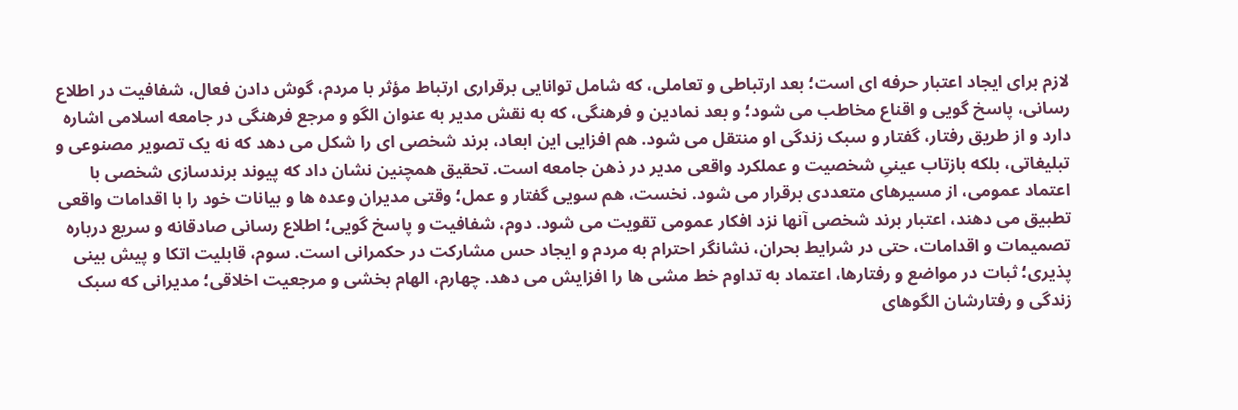لازم برای ایجاد اعتبار حرفه ای است؛ بعد ارتباطی و تعاملی، که شامل توانایی برقراری ارتباط مؤثر با مردم، گوش دادن فعال، شفافیت در اطلاع رسانی، پاسخ گویی و اقناع مخاطب می شود؛ و بعد نمادین و فرهنگی، که به نقش مدیر به عنوان الگو و مرجع فرهنگی در جامعه اسلامی اشاره دارد و از طریق رفتار، گفتار و سبک زندگی او منتقل می شود. هم افزایی این ابعاد، برند شخصی ای را شکل می دهد که نه یک تصویر مصنوعی و تبلیغاتی، بلکه بازتاب عینیِ شخصیت و عملکرد واقعی مدیر در ذهن جامعه است. تحقیق همچنین نشان داد که پیوند برندسازی شخصی با اعتماد عمومی، از مسیرهای متعددی برقرار می شود. نخست، هم سویی گفتار و عمل؛ وقتی مدیران وعده ها و بیانات خود را با اقدامات واقعی تطبیق می دهند، اعتبار برند شخصی آنها نزد افکار عمومی تقویت می شود. دوم، شفافیت و پاسخ گویی؛ اطلاع رسانی صادقانه و سریع درباره تصمیمات و اقدامات، حتی در شرایط بحران، نشانگر احترام به مردم و ایجاد حس مشارکت در حکمرانی است. سوم، قابلیت اتکا و پیش بینی پذیری؛ ثبات در مواضع و رفتارها، اعتماد به تداوم خط مشی ها را افزایش می دهد. چهارم، الهام بخشی و مرجعیت اخلاقی؛ مدیرانی که سبک زندگی و رفتارشان الگوهای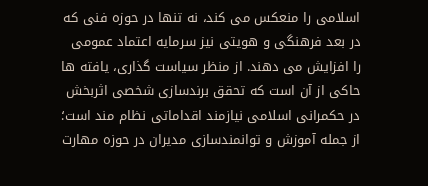اسلامی را منعکس می کند، نه تنها در حوزه فنی که در بعد فرهنگی و هویتی نیز سرمایه اعتماد عمومی را افزایش می دهند. از منظر سیاست گذاری، یافته ها حاکی از آن است که تحقق برندسازی شخصی اثربخش در حکمرانی اسلامی نیازمند اقداماتی نظام مند است؛ از جمله آموزش و توانمندسازی مدیران در حوزه مهارت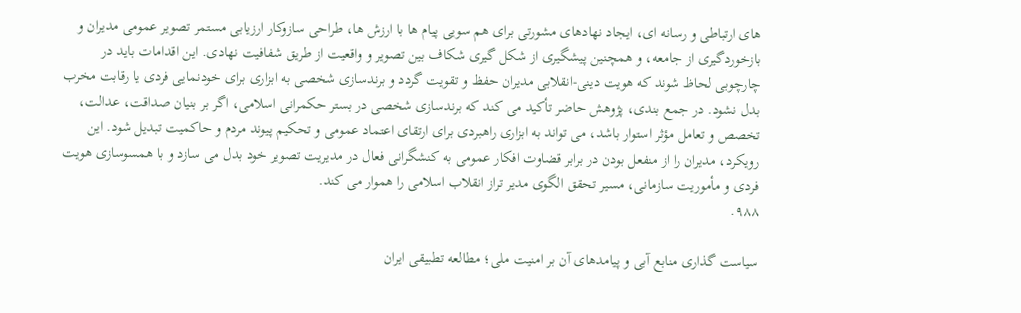های ارتباطی و رسانه ای، ایجاد نهادهای مشورتی برای هم سویی پیام ها با ارزش ها، طراحی سازوکار ارزیابی مستمر تصویر عمومی مدیران و بازخوردگیری از جامعه، و همچنین پیشگیری از شکل گیری شکاف بین تصویر و واقعیت از طریق شفافیت نهادی. این اقدامات باید در چارچوبی لحاظ شوند که هویت دینی-انقلابی مدیران حفظ و تقویت گردد و برندسازی شخصی به ابزاری برای خودنمایی فردی یا رقابت مخرب بدل نشود. در جمع بندی، پژوهش حاضر تأکید می کند که برندسازی شخصی در بستر حکمرانی اسلامی، اگر بر بنیان صداقت، عدالت، تخصص و تعامل مؤثر استوار باشد، می تواند به ابزاری راهبردی برای ارتقای اعتماد عمومی و تحکیم پیوند مردم و حاکمیت تبدیل شود. این رویکرد، مدیران را از منفعل بودن در برابر قضاوت افکار عمومی به کنشگرانی فعال در مدیریت تصویر خود بدل می سازد و با همسوسازی هویت فردی و مأموریت سازمانی، مسیر تحقق الگوی مدیر تراز انقلاب اسلامی را هموار می کند.
۹۸۸.

سیاست گذاری منابع آبی و پیامدهای آن بر امنیت ملی؛ مطالعه تطبیقی ایران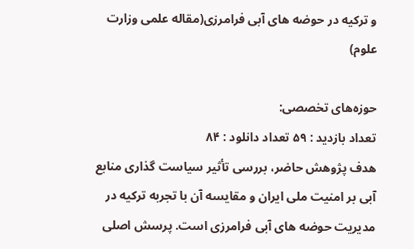و ترکیه در حوضه های آبی فرامرزی(مقاله علمی وزارت علوم)

حوزه‌های تخصصی:
تعداد بازدید : ۵۹ تعداد دانلود : ۸۴
هدف پژوهش حاضر، بررسی تأثیر سیاست گذاری منابع آبی بر امنیت ملی ایران و مقایسه آن با تجربه ترکیه در مدیریت حوضه های آبی فرامرزی است. پرسش اصلی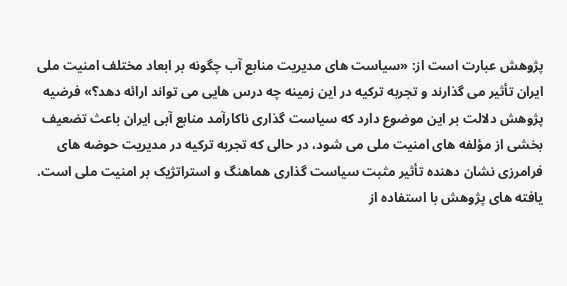پژوهش عبارت است از: «سیاست های مدیریت منابع آب چگونه بر ابعاد مختلف امنیت ملی ایران تأثیر می گذارند و تجربه ترکیه در این زمینه چه درس هایی می تواند ارائه دهد؟» فرضیه پژوهش دلالت بر این موضوع دارد که سیاست گذاری ناکارآمد منابع آبی ایران باعث تضعیف بخشی از مؤلفه های امنیت ملی می شود، در حالی که تجربه ترکیه در مدیریت حوضه های فرامرزی نشان دهنده تأثیر مثبت سیاست گذاری هماهنگ و استراتژیک بر امنیت ملی است. یافته های پژوهش با استفاده از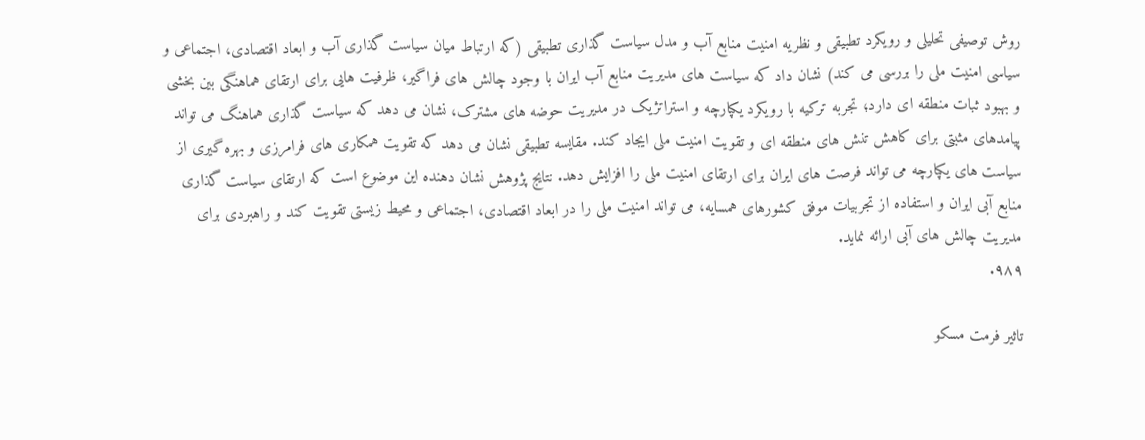روش توصیفی تحلیلی و رویکرد تطبیقی و نظریه امنیت منابع آب و مدل سیاست گذاری تطبیقی (که ارتباط میان سیاست گذاری آب و ابعاد اقتصادی، اجتماعی و سیاسی امنیت ملی را بررسی می کند) نشان داد که سیاست های مدیریت منابع آب ایران با وجود چالش های فراگیر، ظرفیت هایی برای ارتقای هماهنگی بین بخشی و بهبود ثبات منطقه ای دارد؛ تجربه ترکیه با رویکرد یکپارچه و استراتژیک در مدیریت حوضه های مشترک، نشان می دهد که سیاست گذاری هماهنگ می تواند پیامدهای مثبتی برای کاهش تنش های منطقه ای و تقویت امنیت ملی ایجاد کند. مقایسه تطبیقی نشان می دهد که تقویت همکاری های فرامرزی و بهره گیری از سیاست های یکپارچه می تواند فرصت های ایران برای ارتقای امنیت ملی را افزایش دهد. نتایج پژوهش نشان دهنده این موضوع است که ارتقای سیاست گذاری منابع آبی ایران و استفاده از تجربیات موفق کشورهای همسایه، می تواند امنیت ملی را در ابعاد اقتصادی، اجتماعی و محیط زیستی تقویت کند و راهبردی برای مدیریت چالش های آبی ارائه نماید.
۹۸۹.

تاثیر فرمت مسکو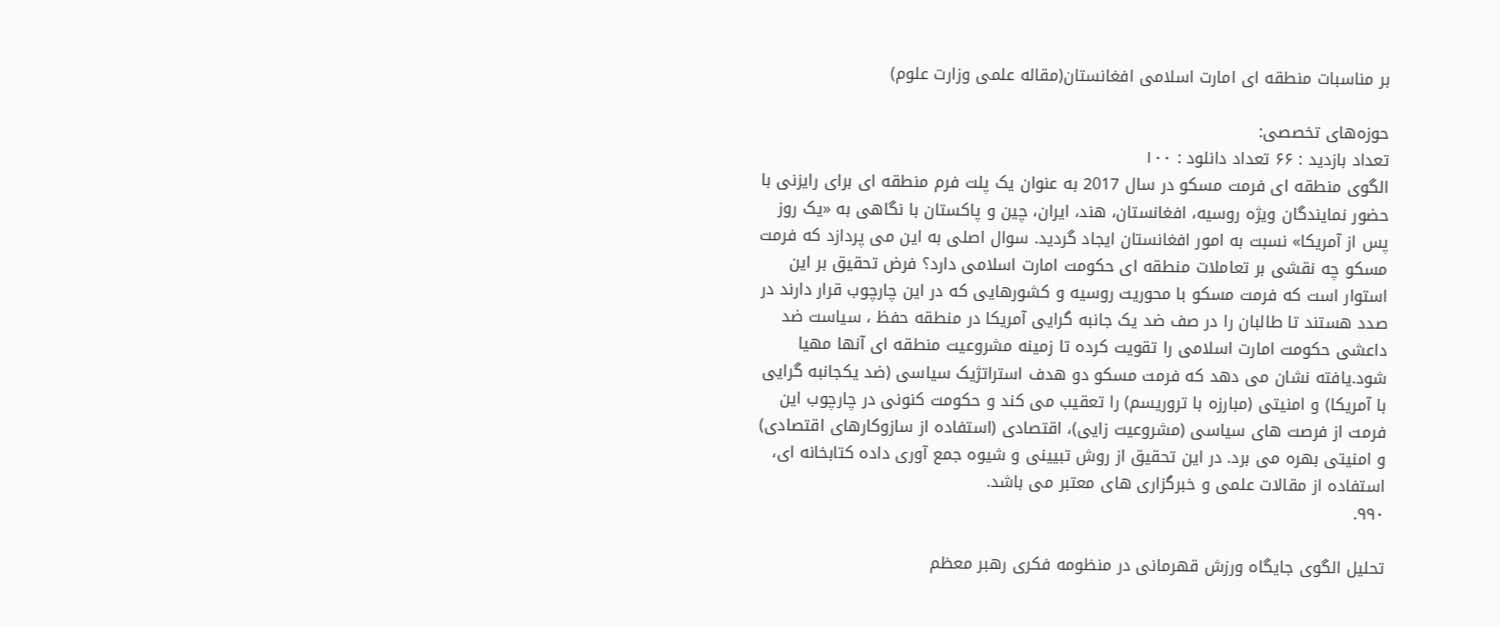بر مناسبات منطقه ای امارت اسلامی افغانستان(مقاله علمی وزارت علوم)

حوزه‌های تخصصی:
تعداد بازدید : ۶۶ تعداد دانلود : ۱۰۰
الگوی منطقه ای فرمت مسکو در سال 2017 به عنوان یک پلت فرم منطقه ای برای رایزنی با حضور نمایندگان ویژه روسیه، افغانستان، هند، ایران، چین و پاکستان با نگاهی به «یک روز پس از آمریکا» نسبت به امور افغانستان ایجاد گردید. سوال اصلی به این می پردازد که فرمت مسکو چه نقشی بر تعاملات منطقه ای حکومت امارت اسلامی دارد؟ فرض تحقیق بر این استوار است که فرمت مسکو با محوریت روسیه و کشورهایی که در این چارچوب قرار دارند در صدد هستند تا طالبان را در صف ضد یک جانبه گرایی آمریکا در منطقه حفظ ، سیاست ضد داعشی حکومت امارت اسلامی را تقویت کرده تا زمینه مشروعیت منطقه ای آنها مهیا شود.یافته نشان می دهد که فرمت مسکو دو هدف استراتژیک سیاسی (ضد یکجانبه گرایی با آمریکا) و امنیتی (مبارزه با تروریسم) را تعقیب می کند و حکومت کنونی در چارچوب این فرمت از فرصت های سیاسی (مشروعیت زایی)، اقتصادی (استفاده از سازوکارهای اقتصادی) و امنیتی بهره می برد. در این تحقیق از روش تبیینی و شیوه جمع آوری داده کتابخانه ای، استفاده از مقالات علمی و خبرگزاری های معتبر می باشد.
۹۹۰.

تحلیل الگوی جایگاه ورزش قهرمانی در منظومه فکری رهبر معظم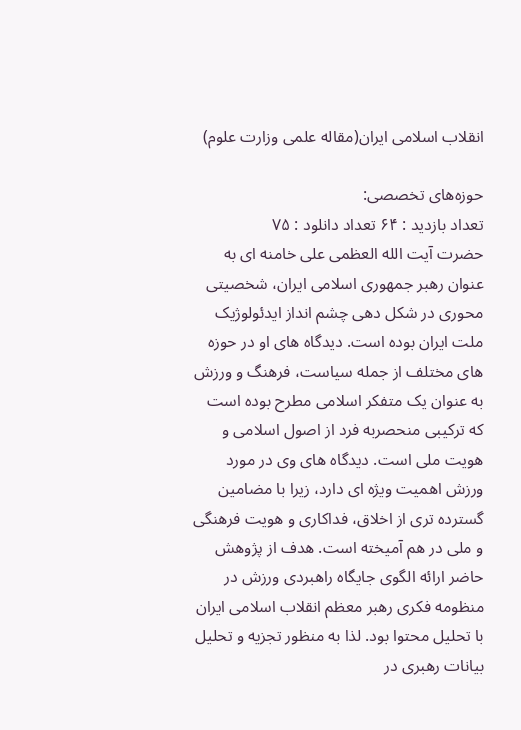انقلاب اسلامی ایران(مقاله علمی وزارت علوم)

حوزه‌های تخصصی:
تعداد بازدید : ۶۴ تعداد دانلود : ۷۵
حضرت آیت الله العظمی علی خامنه ای به عنوان رهبر جمهوری اسلامی ایران، شخصیتی محوری در شکل دهی چشم انداز ایدئولوژیک ملت ایران بوده است. دیدگاه های او در حوزه های مختلف از جمله سیاست، فرهنگ و ورزش به عنوان یک متفکر اسلامی مطرح بوده است که ترکیبی منحصربه فرد از اصول اسلامی و هویت ملی است. دیدگاه های وی در مورد ورزش اهمیت ویژه ای دارد، زیرا با مضامین گسترده تری از اخلاق، فداکاری و هویت فرهنگی و ملی در هم آمیخته است. هدف از پژوهش حاضر ارائه الگوی جایگاه راهبردی ورزش در منظومه فکری رهبر معظم انقلاب اسلامی ایران با تحلیل محتوا بود. لذا به منظور تجزیه و تحلیل بیانات رهبری در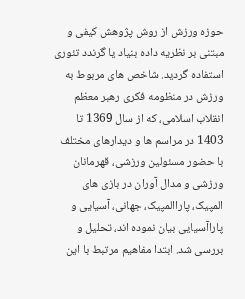حوزه ورزش از روش پژوهش کیفی و مبتنی بر نظریه داده بنیاد یا گرندد تئوری استفاده گردید. شاخص های مربوط به ورزش در منظومه فکری رهبر معظم انقلاب اسلامی، که از سال 1369 تا 1403 در مراسم ها و دیدارهای مختلف با حضور مسئولین ورزشی، قهرمانان ورزشی و مدال آوران در بازی های المپیک، پاراالمپیک، جهانی، آسیایی و پاراآسیایی بیان نموده اند، تحلیل و بررسی شد. ابتدا مفاهیم مرتبط با این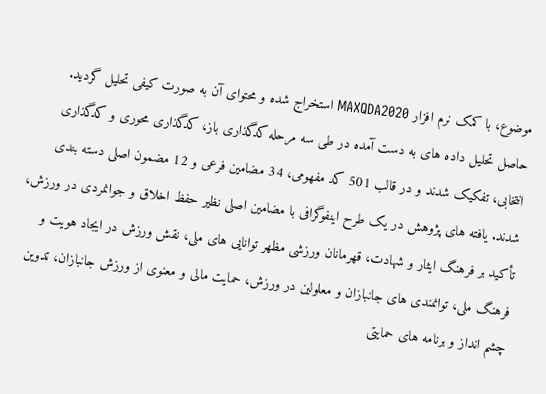موضوع، با کمک نرم افزار MAXQDA2020 استخراج شده و محتوای آن به صورت کیفی تحلیل گردید. حاصل تحلیل داده های به دست آمده در طی سه مرحله کدگذاری باز، کدگذاری محوری و کدگذاری انتخابی، تفکیک شدند و در قالب 501 کد مفهومی، 34 مضامین فرعی و 12 مضمون اصلی دسته بندی شدند. یافته های پژوهش در یک طرح اینفوگرافی با مضامین اصلی نظیر حفظ اخلاق و جوانمردی در ورزش، تأکید بر فرهنگ ایثار و شهادت، قهرمانان ورزشی مظهر توانایی های ملی، نقش ورزش در ایجاد هویت و فرهنگ ملی، توانمندی های جانبازان و معلولین در ورزش، حمایت مالی و معنوی از ورزش جانبازان، تدوین چشم انداز و برنامه های حمایتی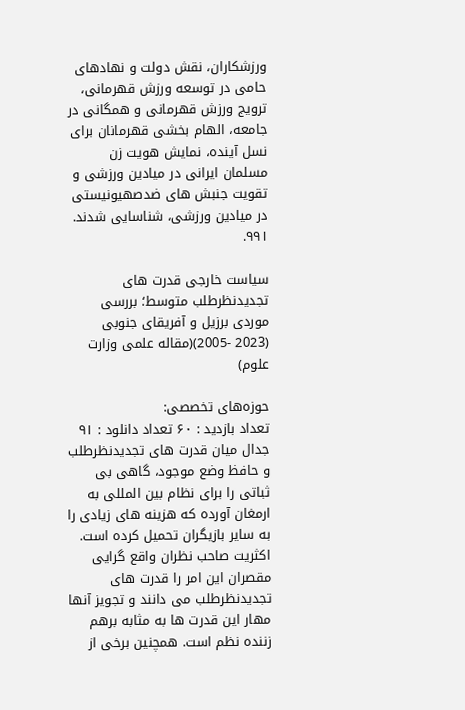ورزشکاران، نقش دولت و نهادهای حامی در توسعه ورزش قهرمانی، ترویج ورزش قهرمانی و همگانی در جامعه، الهام بخشی قهرمانان برای نسل آینده، نمایش هویت زن مسلمان ایرانی در میادین ورزشی و تقویت جنبش های ضدصهیونیستی در میادین ورزشی، شناسایی شدند.
۹۹۱.

سیاست خارجی قدرت های تجدیدنظرطلب متوسط؛ بررسی موردی برزیل و آفریقای جنوبی (2023 -2005)(مقاله علمی وزارت علوم)

حوزه‌های تخصصی:
تعداد بازدید : ۶۰ تعداد دانلود : ۹۱
جدال میان قدرت های تجدیدنظرطلب و حافظ وضع موجود، گاهی بی ثباتی را برای نظام بین المللی به ارمغان آورده که هزینه های زیادی را به سایر بازیگران تحمیل کرده است. اکثریت صاحب نظران واقع گرایی مقصران این امر را قدرت های تجدیدنظرطلب می دانند و تجویز آنها مهار این قدرت ها به مثابه برهم زننده نظم است. همچنین برخی از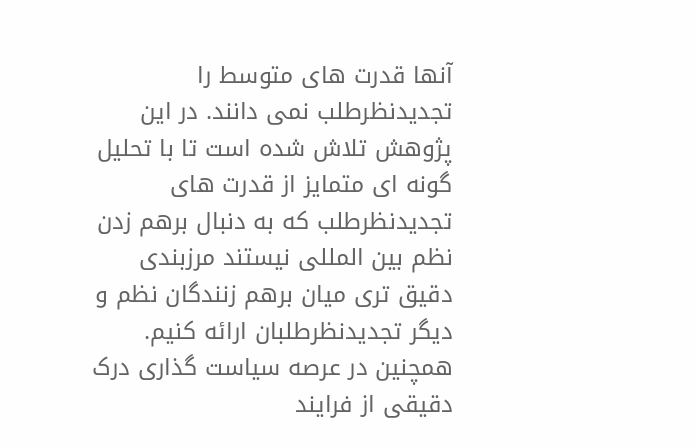آنها قدرت های متوسط را تجدیدنظرطلب نمی دانند. در این پژوهش تلاش شده است تا با تحلیل گونه ای متمایز از قدرت های تجدیدنظرطلب که به دنبال برهم زدن نظم بین المللی نیستند مرزبندی دقیق تری میان برهم زنندگان نظم و دیگر تجدیدنظرطلبان ارائه کنیم. همچنین در عرصه سیاست گذاری درک دقیقی از فرایند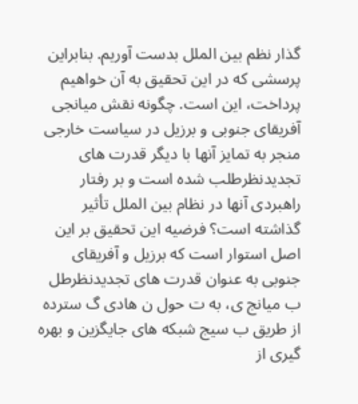گذار نظم بین الملل بدست آوریم. بنابراین پرسشی که در این تحقیق به آن خواهیم پرداخت، این است. چگونه نقش میانجی آفریقای جنوبی و برزیل در سیاست خارجی منجر به تمایز آنها با دیگر قدرت های تجدیدنظرطلب شده است و بر رفتار راهبردی آنها در نظام بین الملل تأثیر گذاشته است؟ فرضیه این تحقیق بر این اصل استوار است که برزیل و آفریقای جنوبی به عنوان قدرت های تجدیدنظرطل ب میانج ی، به ت حول ن هادی گ سترده از طریق ب سیج شبکه های جایگزین و بهره گیری از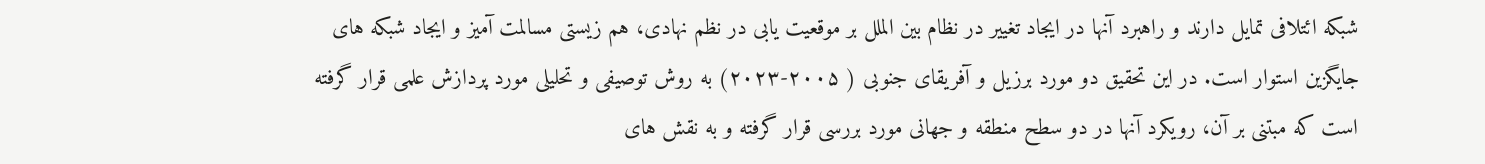شبکه ائتلافی تمایل دارند و راهبرد آنها در ایجاد تغییر در نظام بین الملل بر موقعیت یابی در نظم نهادی، هم زیستی مسالمت آمیز و ایجاد شبکه های جایگزین استوار است. در این تحقیق دو مورد برزیل و آفریقای جنوبی ( ۲۰۰۵-۲۰۲۳) به روش توصیفی و تحلیلی مورد پردازش علمی قرار گرفته است که مبتنی بر آن، رویکرد آنها در دو سطح منطقه و جهانی مورد بررسی قرار گرفته و به نقش های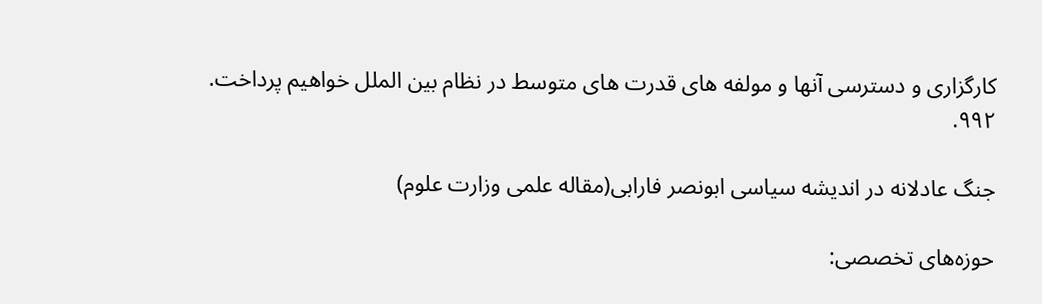کارگزاری و دسترسی آنها و مولفه های قدرت های متوسط در نظام بین الملل خواهیم پرداخت.
۹۹۲.

جنگ عادلانه در اندیشه سیاسی ابونصر فارابی(مقاله علمی وزارت علوم)

حوزه‌های تخصصی: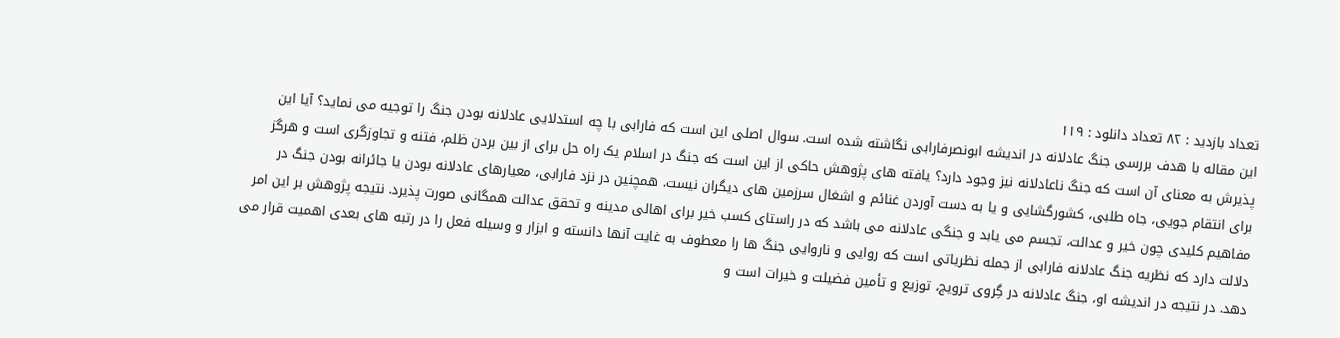تعداد بازدید : ۸۲ تعداد دانلود : ۱۱۹
این مقاله با هدف بررسی جنگ عادلانه در اندیشه ابونصرفارابی نگاشته شده است. سوال اصلی این است که فارابی با چه استدلایی عادلانه بودن جنگ را توجیه می نماید؟ آیا این پذیرش به معنای آن است که جنگ ناعادلانه نیز وجود دارد؟ یافته های پژوهش حاکی از این است که جنگ در اسلام یک راه حل برای از بین بردن ظلم، فتنه و تجاوزگری است و هرگز برای انتقام جویی، جاه طلبی، کشورگشایی و یا به دست آوردن غنائم و اشغال سرزمین های دیگران نیست. همچنین در نزد فارابی، معیارهای عادلانه بودن یا جائرانه بودن جنگ در مفاهیم کلیدی چون خیر و عدالت، تجسم می یابد و جنگی عادلانه می باشد که در راستای کسب خیر برای اهالی مدینه و تحقق عدالت همگانی صورت پذیرد. نتیجه پژوهش بر این امر دلالت دارد که نظریه جنگ عادلانه فارابی از جمله نظریاتی است که روایی و ناروایی جنگ ها را معطوف به غایت آنها دانسته و ابزار و وسیله فعل را در رتبه های بعدی اهمیت قرار می دهد. در نتیجه در اندیشه او، جنگ عادلانه در گِروی ترویج، توزیع و تأمین فضیلت و خیرات است و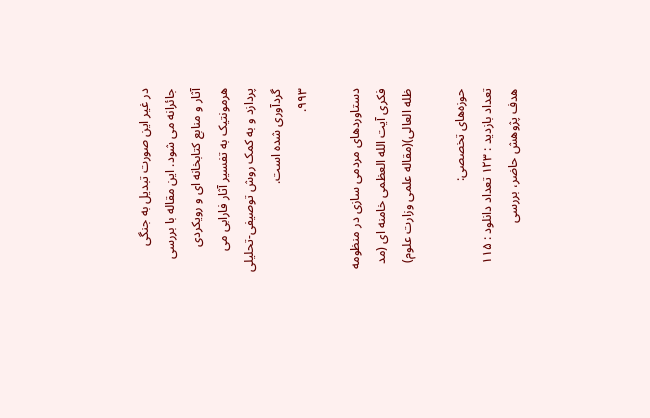در غیر این صورت تبدیل به جنگی جائرانه می شود. این مقاله با بررسی آثار و منابع کتابخانه ای و رویکردی هرمونتیک به تفسیر آثار فارابی می پردازد و به کمک روش توصیفی-تحلیلی گردآوری شده است.
۹۹۳.

دستاوردهای مردمی سازی در منظومه فکری آیت الله العظمی خامنه ای (مد ظله العالی)(مقاله علمی وزارت علوم)

حوزه‌های تخصصی:
تعداد بازدید : ۱۲۳ تعداد دانلود : ۱۱۵
هدف پژوهش حاضر، بررسی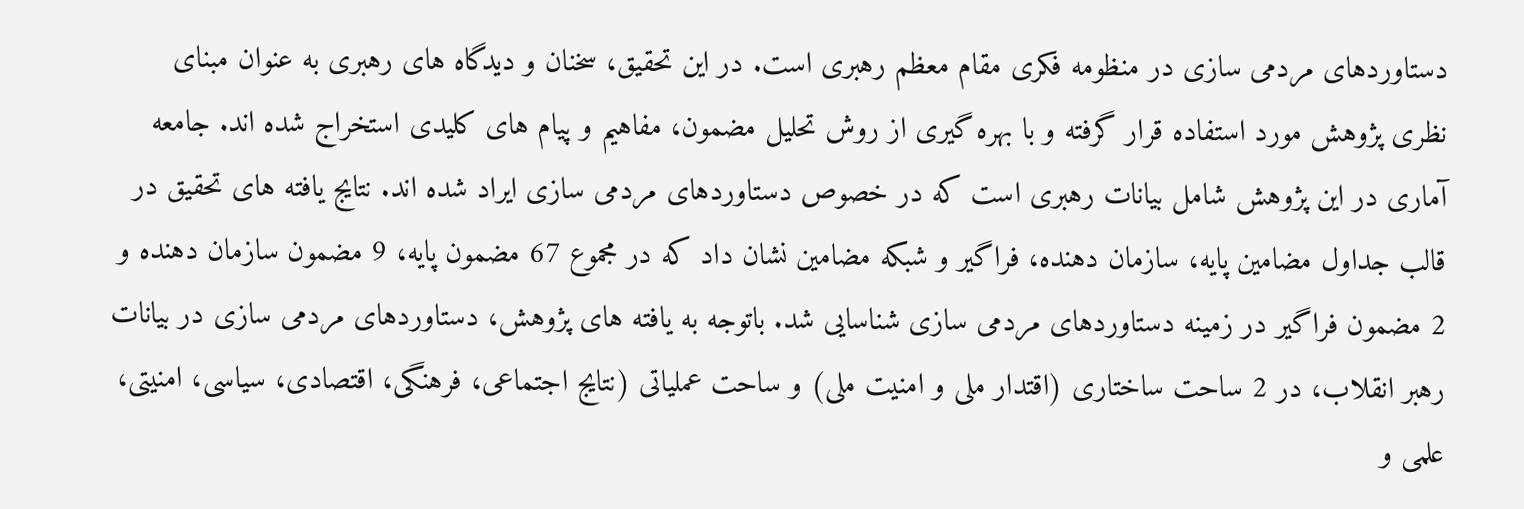دستاوردهای مردمی سازی در منظومه فکری مقام معظم رهبری است. در این تحقیق، سخنان و دیدگاه های رهبری به عنوان مبنای نظری پژوهش مورد استفاده قرار گرفته و با بهره گیری از روش تحلیل مضمون، مفاهیم و پیام های کلیدی استخراج شده اند. جامعه آماری در این پژوهش شامل بیانات رهبری است که در خصوص دستاوردهای مردمی سازی ایراد شده اند. نتایج یافته های تحقیق در قالب جداول مضامین پایه، سازمان دهنده، فراگیر و شبکه مضامین نشان داد که در مجموع 67 مضمون پایه، 9 مضمون سازمان دهنده و 2 مضمون فراگیر در زمینه دستاوردهای مردمی سازی شناسایی شد. باتوجه به یافته های پژوهش، دستاوردهای مردمی سازی در بیانات رهبر انقلاب، در 2 ساحت ساختاری (اقتدار ملی و امنیت ملی) و ساحت عملیاتی (نتایج اجتماعی، فرهنگی، اقتصادی، سیاسی، امنیتی، علمی و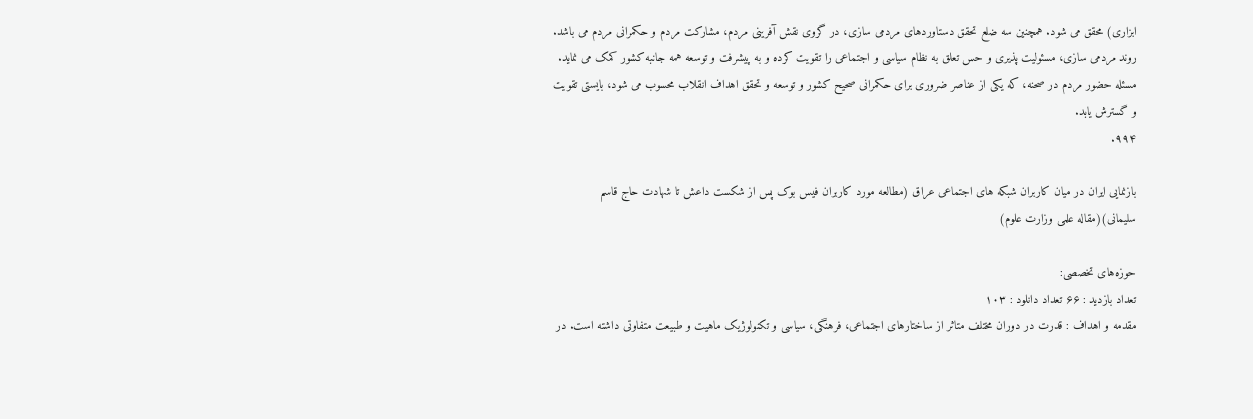ابزاری) محقق می شود. همچنین سه ضلع تحقق دستاوردهای مردمی سازی، در گروی نقش آفرینی مردم، مشارکت مردم و حکمرانی مردم می باشد. روند مردمی سازی، مسئولیت پذیری و حس تعلق به نظام سیاسی و اجتماعی را تقویت کرده و به پیشرفت و توسعه همه جانبه کشور کمک می نماید. مسئله حضور مردم در صحنه، که یکی از عناصر ضروری برای حکمرانی صحیح کشور و توسعه و تحقق اهداف انقلاب محسوب می شود، بایستی تقویت و گسترش یابد.
۹۹۴.

بازنمایی ایران در میان کاربران شبکه های اجتماعی عراق (مطالعه مورد کاربران فیس بوک پس از شکست داعش تا شهادت حاج قاسم سلیمانی)(مقاله علمی وزارت علوم)

حوزه‌های تخصصی:
تعداد بازدید : ۶۶ تعداد دانلود : ۱۰۳
مقدمه و اهداف : قدرت در دوران مختلف متاثر از ساختارهای اجتماعی، فرهنگی، سیاسی و تکنولوژیک ماهیت و طبیعت متفاوتی داشته است. در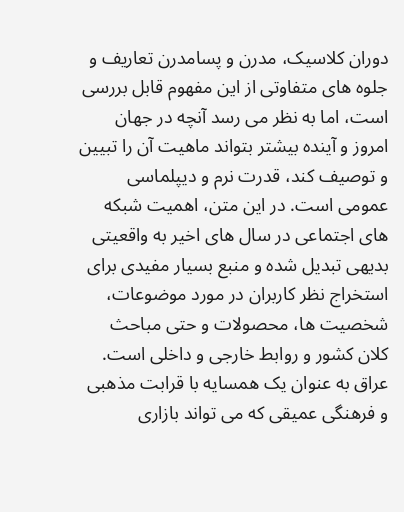دوران کلاسیک، مدرن و پسامدرن تعاریف و جلوه های متفاوتی از این مفهوم قابل بررسی است، اما به نظر می رسد آنچه در جهان امروز و آینده بیشتر بتواند ماهیت آن را تبیین و توصیف کند، قدرت نرم و دیپلماسی عمومی است. در این متن، اهمیت شبکه های اجتماعی در سال های اخیر به واقعیتی بدیهی تبدیل شده و منبع بسیار مفیدی برای استخراج نظر کاربران در مورد موضوعات، شخصیت ها، محصولات و حتی مباحث کلان کشور و روابط خارجی و داخلی است. عراق به عنوان یک همسایه با قرابت مذهبی و فرهنگی عمیقی که می تواند بازاری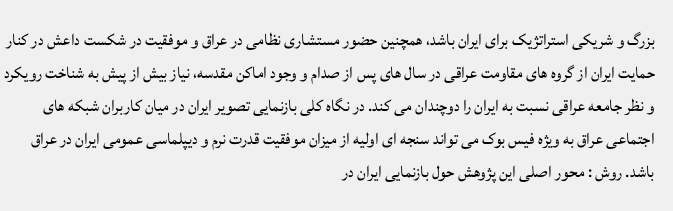بزرگ و شریکی استراتژیک برای ایران باشد، همچنین حضور مستشاری نظامی در عراق و موفقیت در شکست داعش در کنار حمایت ایران از گروه های مقاومت عراقی در سال های پس از صدام و وجود اماکن مقدسه، نیاز بیش از پیش به شناخت رویکرد و نظر جامعه عراقی نسبت به ایران را دوچندان می کند. در نگاه کلی بازنمایی تصویر ایران در میان کاربران شبکه های اجتماعی عراق به ویژه فیس بوک می تواند سنجه ای اولیه از میزان موفقیت قدرت نرم و دیپلماسی عمومی ایران در عراق باشد. روش : محور اصلی این پژوهش حول بازنمایی ایران در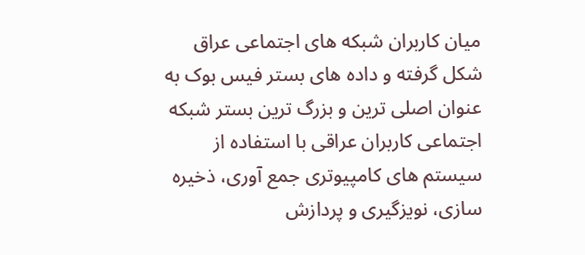میان کاربران شبکه های اجتماعی عراق شکل گرفته و داده های بستر فیس بوک به عنوان اصلی ترین و بزرگ ترین بستر شبکه اجتماعی کاربران عراقی با استفاده از سیستم های کامپیوتری جمع آوری، ذخیره سازی، نویزگیری و پردازش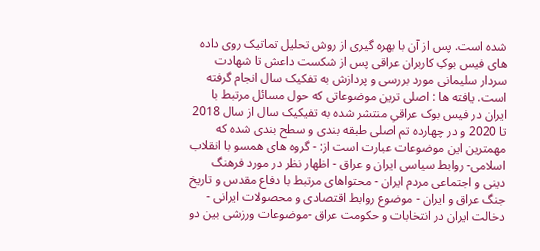شده است. پس از آن با بهره گیری از روش تحلیل تماتیک روی داده های فیس بوکِ کاربران عراقی پس از شکست داعش تا شهادت سردار سلیمانی مورد بررسی و پردازش به تفکیک سال انجام گرفته است. یافته ها : اصلی ترین موضوعاتی که حول مسائل مرتبط با ایران در فیس بوک عراقیِ منتشر شده به تفیکیک سال از سال 2018 تا 2020 و در چهارده تم اصلی طبقه بندی و سطح بندی شده که مهمترین این موضوعات عبارت است از: - گروه های همسو با انقلاب اسلامی- روابط سیاسی ایران و عراق - اظهار نظر در مورد فرهنگ دینی و اجتماعی مردم ایران - محتواهای مرتبط با دفاع مقدس و تاریخ جنگ عراق و ایران - موضوع روابط اقتصادی و محصولات ایرانی - دخالت ایران در انتخابات و حکومت عراق -موضوعات ورزشی بین دو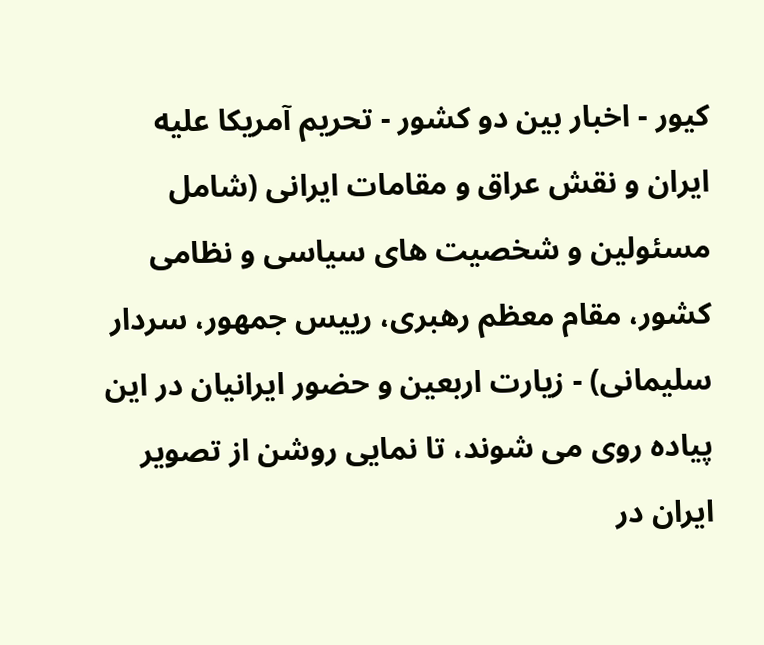کیور - اخبار بین دو کشور - تحریم آمریکا علیه ایران و نقش عراق و مقامات ایرانی (شامل مسئولین و شخصیت های سیاسی و نظامی کشور، مقام معظم رهبری، رییس جمهور، سردار سلیمانی) - زیارت اربعین و حضور ایرانیان در این پیاده روی می شوند، تا نمایی روشن از تصویر ایران در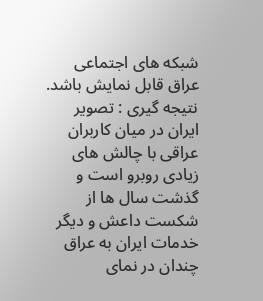شبکه های اجتماعی عراق قابل نمایش باشد. نتیجه گیری : تصویر ایران در میان کاربران عراقی با چالش های زیادی روبرو است و گذشت سال ها از شکست داعش و دیگر خدمات ایران به عراق چندان در نمای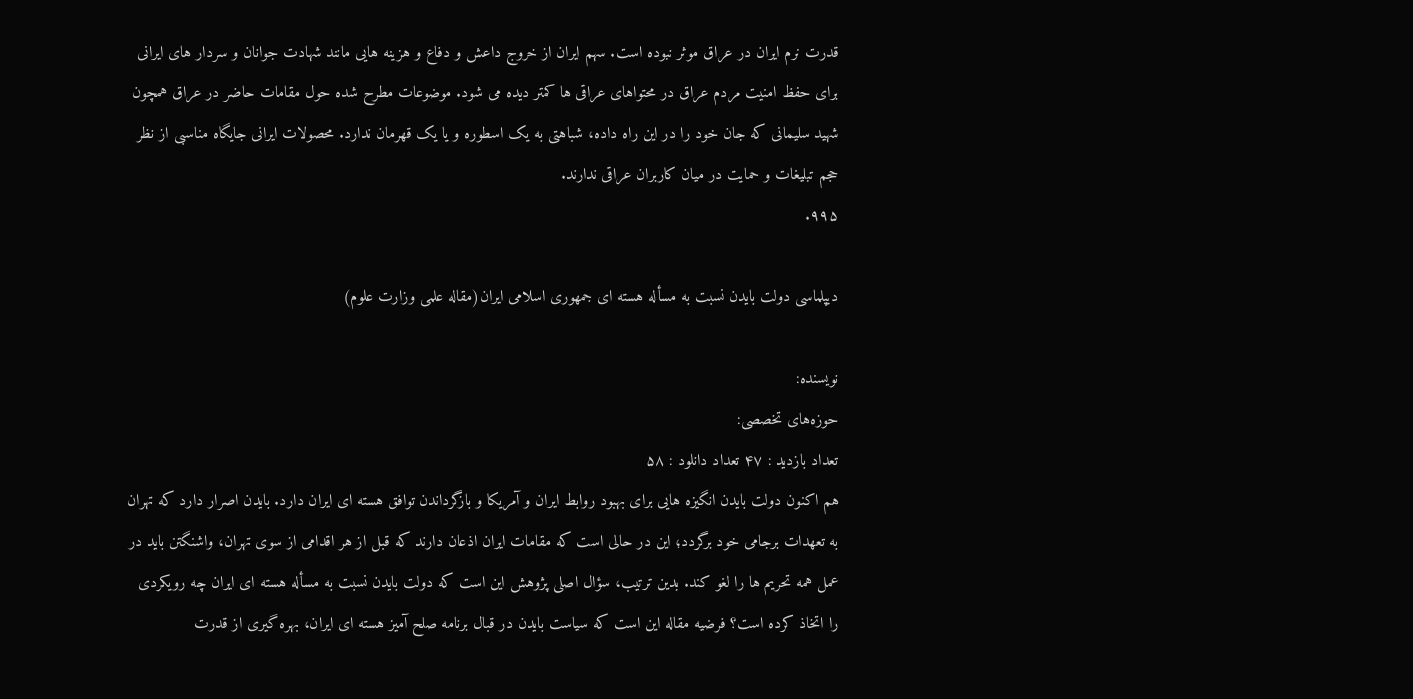قدرت نرم ایران در عراق موثر نبوده است. سهم ایران از خروج داعش و دفاع و هزینه هایی مانند شهادت جوانان و سردار های ایرانی برای حفظ امنیت مردم عراق در محتواهای عراقی ها کمتر دیده می شود. موضوعات مطرح شده حول مقامات حاضر در عراق همچون شهید سلیمانی که جان خود را در این راه داده، شباهتی به یک اسطوره و یا یک قهرمان ندارد. محصولات ایرانی جایگاه مناسبی از نظر حجم تبلیغات و حمایت در میان کاربران عراقی ندارند.
۹۹۵.

دیپلماسی دولت بایدن نسبت به مسأله هسته ای جمهوری اسلامی ایران(مقاله علمی وزارت علوم)

نویسنده:
حوزه‌های تخصصی:
تعداد بازدید : ۴۷ تعداد دانلود : ۵۸
هم اکنون دولت بایدن انگیزه هایی برای بهبود روابط ایران و آمریکا و بازگرداندن توافق هسته ای ایران دارد. بایدن اصرار دارد که تهران به تعهدات برجامی خود برگردد؛ این در حالی است که مقامات ایران اذعان دارند که قبل از هر اقدامی از سوی تهران، واشنگتن باید در عمل همه تحریم ها را لغو کند. بدین ترتیب، سؤال اصلی پژوهش این است که دولت بایدن نسبت به مسأله هسته ای ایران چه رویکردی را اتخاذ کرده است؟ فرضیه مقاله این است که سیاست بایدن در قبال برنامه صلح آمیز هسته ای ایران، بهره گیری از قدرت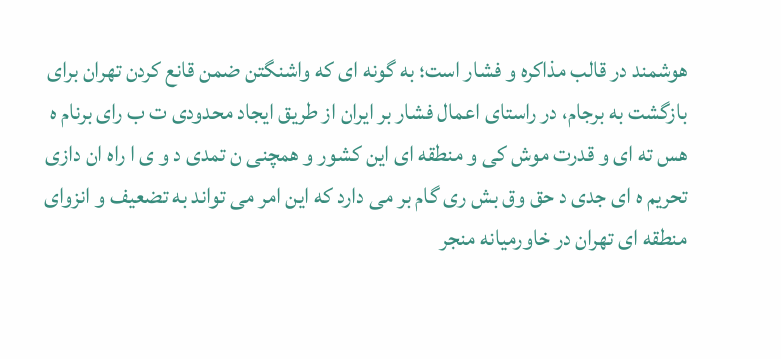هوشمند در قالب مذاکره و فشار است؛ به گونه ای که واشنگتن ضمن قانع کردن تهران برای بازگشت به برجام، در راستای اعمال فشار بر ایران از طریق ایجاد محدودی ت ب رای برنام ه هس ته ای و قدرت موش کی و منطقه ای این کشور و همچنی ن تمدی د و ی ا راه ان دازی تحریم ه ای جدی د حق وق بش ری گام بر می دارد که این امر می تواند به تضعیف و انزوای منطقه ای تهران در خاورمیانه منجر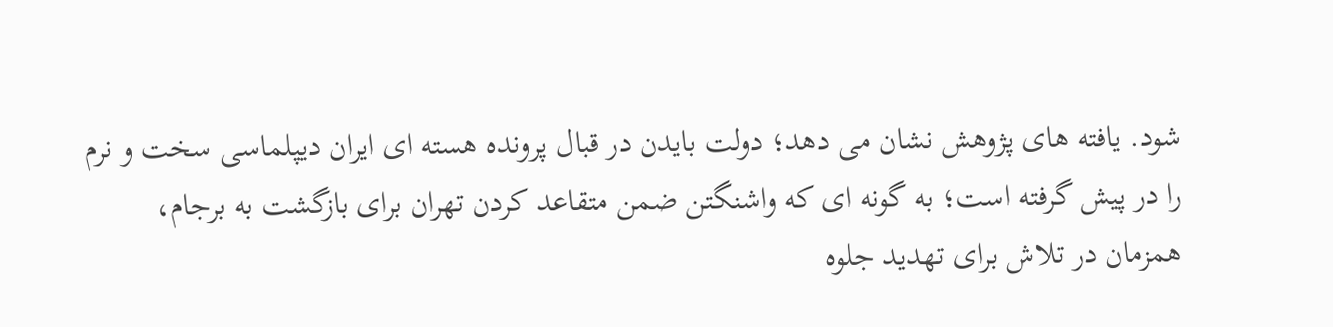شود. یافته های پژوهش نشان می دهد؛ دولت بایدن در قبال پرونده هسته ای ایران دیپلماسی سخت و نرم را در پیش گرفته است؛ به گونه ای که واشنگتن ضمن متقاعد کردن تهران برای بازگشت به برجام، همزمان در تلاش برای تهدید جلوه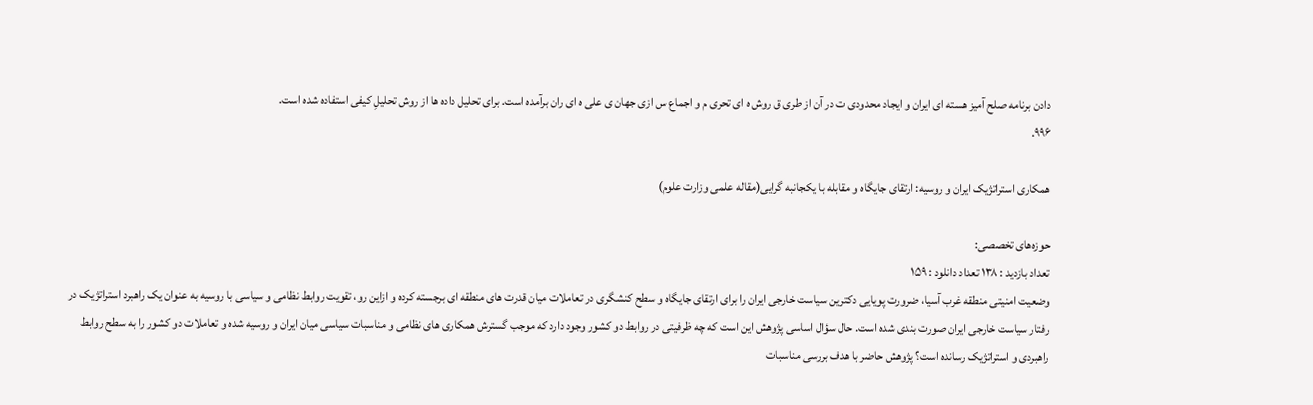دادن برنامه صلح آمیز هسته ای ایران و ایجاد محدودی ت در آن از طری ق روش ه ای تحری م و اجماع س ازی جهان ی علی ه ای ران برآمده است. برای تحلیل داده ها از روش تحلیلِ کیفی استفاده شده است.
۹۹۶.

همکاری استراتژیک ایران و روسیه: ارتقای جایگاه و مقابله با یکجانبه گرایی(مقاله علمی وزارت علوم)

حوزه‌های تخصصی:
تعداد بازدید : ۱۳۸ تعداد دانلود : ۱۵۹
وضعیت امنیتی منطقه غرب آسیا، ضرورت پویایی دکترین سیاست خارجی ایران را برای ارتقای جایگاه و سطح کنشگری در تعاملات میان قدرت های منطقه ای برجسته کرده و ازاین رو، تقویت روابط نظامی و سیاسی با روسیه به عنوان یک راهبرد استراتژیک در رفتار سیاست خارجی ایران صورت بندی شده است. حال سؤال اساسی پژوهش این است که چه ظرفیتی در روابط دو کشور وجود دارد که موجب گسترش همکاری های نظامی و مناسبات سیاسی میان ایران و روسیه شده و تعاملات دو کشور را به سطح روابط راهبردی و استراتژیک رسانده است؟ پژوهش حاضر با هدف بررسی مناسبات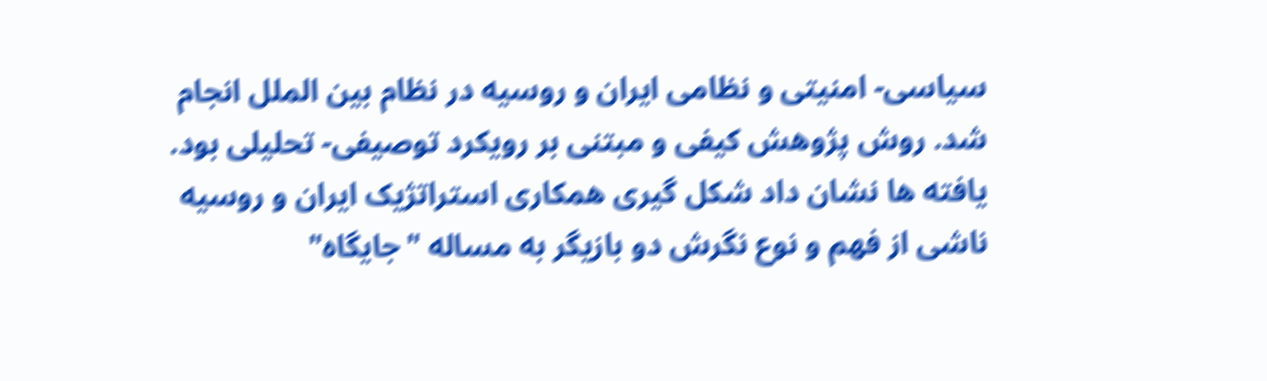سیاسی- امنیتی و نظامی ایران و روسیه در نظام بین الملل انجام شد. روش پژوهش کیفی و مبتنی بر رویکرد توصیفی- تحلیلی بود. یافته ها نشان داد شکل گیری همکاری استراتژیک ایران و روسیه ناشی از فهم و نوع نگرش دو بازیگر به مساله "جایگاه"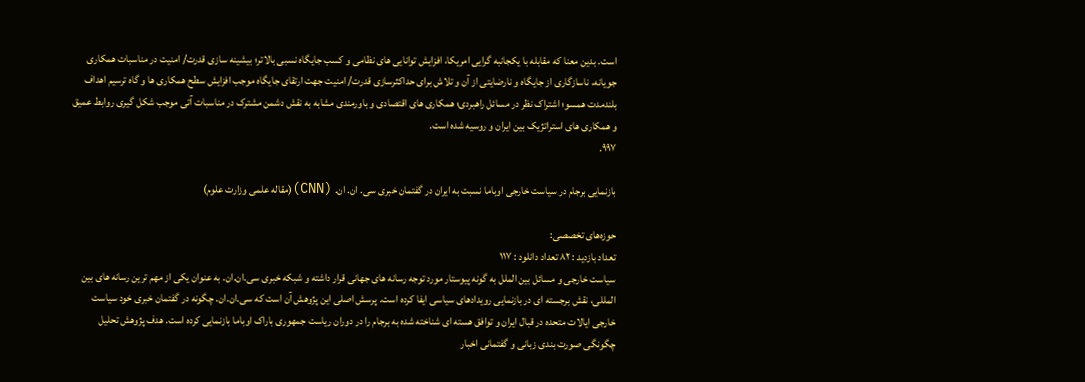است. بدین معنا که مقابله با یکجانبه گرایی امریکا، افزایش توانایی های نظامی و کسب جایگاه نسبی بالاتر؛ بیشینه سازی قدرت/ امنیت در مناسبات همکاری جویانه، ناسازگاری از جایگاه و نارضایتی از آن و تلاش برای حداکثرسازی قدرت/ امنیت جهت ارتقای جایگاه موجب افزایش سطح همکاری ها و گاه ترسیم اهداف بلندمدت همسو؛ اشتراک نظر در مسائل راهبردی؛ همکاری های اقتصادی و باورمندی مشابه به نقش دشمن مشترک در مناسبات آتی موجب شکل گیری روابط عمیق و همکاری های استراتژیک بین ایران و روسیه شده است.
۹۹۷.

بازنمایی برجام در سیاست خارجی اوباما نسبت به ایران در گفتمان خبری سی. ان. ان. (CNN)(مقاله علمی وزارت علوم)

حوزه‌های تخصصی:
تعداد بازدید : ۸۲ تعداد دانلود : ۱۱۷
سیاست خارجی و مسائل بین الملل به گونه پیوستار مورد توجه رسانه های جهانی قرار داشته و شبکه خبری سی.ان.ان. به عنوان یکی از مهم ترین رسانه های بین المللی، نقش برجسته ای در بازنمایی رویدادهای سیاسی ایفا کرده است. پرسش اصلی این پژوهش آن است که سی.ان.ان. چگونه در گفتمان خبری خود سیاست خارجی ایالات متحده در قبال ایران و توافق هسته ای شناخته شده به برجام را در دوران ریاست جمهوری باراک اوباما بازنمایی کرده است. هدف پژوهش تحلیل چگونگی صورت بندی زبانی و گفتمانی اخبار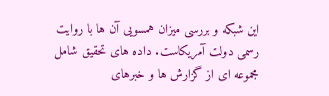این شبکه و بررسی میزان همسویی آن ها با روایت رسمی دولت آمریکاست. داده های تحقیق شامل مجموعه ای از گزارش ها و خبرهای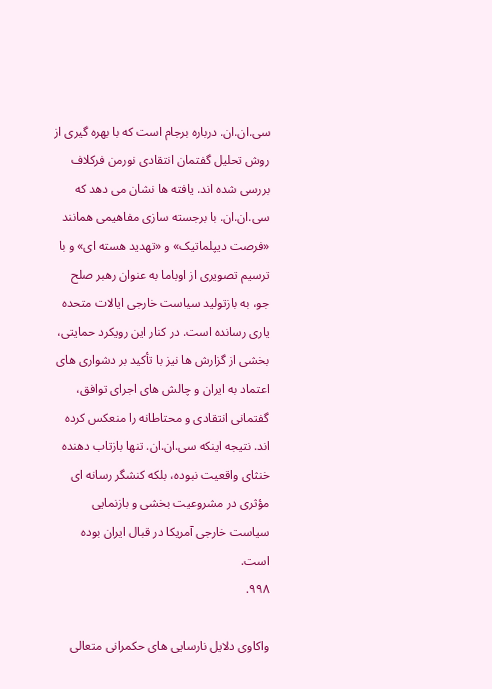سی.ان.ان. درباره برجام است که با بهره گیری از روش تحلیل گفتمان انتقادی نورمن فرکلاف بررسی شده اند. یافته ها نشان می دهد که سی.ان.ان. با برجسته سازی مفاهیمی همانند «فرصت دیپلماتیک» و «تهدید هسته ای» و با ترسیم تصویری از اوباما به عنوان رهبر صلح جو، به بازتولید سیاست خارجی ایالات متحده یاری رسانده است. در کنار این رویکرد حمایتی، بخشی از گزارش ها نیز با تأکید بر دشواری های اعتماد به ایران و چالش های اجرای توافق، گفتمانی انتقادی و محتاطانه را منعکس کرده اند. نتیجه اینکه سی.ان.ان. تنها بازتاب دهنده خنثای واقعیت نبوده، بلکه کنشگر رسانه ای مؤثری در مشروعیت بخشی و بازنمایی سیاست خارجی آمریکا در قبال ایران بوده است.
۹۹۸.

واکاوی دلایل نارسایی های حکمرانی متعالی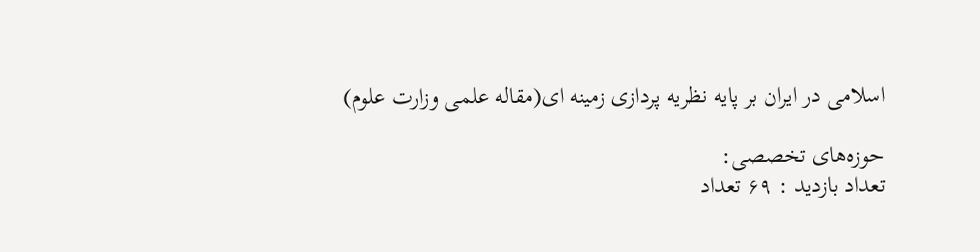اسلامی در ایران بر پایه نظریه پردازی زمینه ای(مقاله علمی وزارت علوم)

حوزه‌های تخصصی:
تعداد بازدید : ۶۹ تعداد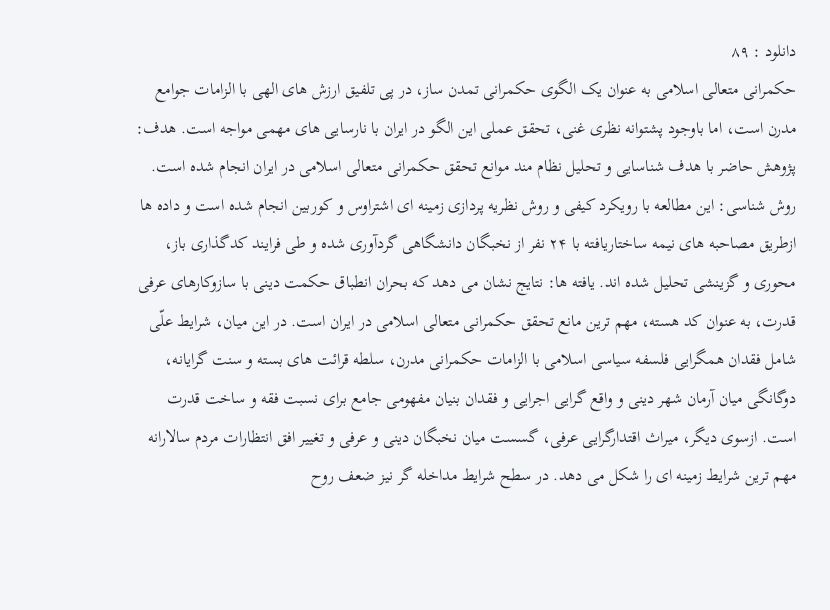دانلود : ۸۹
حکمرانی متعالی اسلامی به عنوان یک الگوی حکمرانی تمدن ساز، در پی تلفیق ارزش های الهی با الزامات جوامع مدرن است، اما باوجود پشتوانه نظری غنی، تحقق عملی این الگو در ایران با نارسایی های مهمی مواجه است. هدف: پژوهش حاضر با هدف شناسایی و تحلیل نظام مند موانع تحقق حکمرانی متعالی اسلامی در ایران انجام شده است. روش شناسی: این مطالعه با رویکرد کیفی و روش نظریه پردازی زمینه ای اشتراوس و کوربین انجام شده است و داده ها ازطریق مصاحبه های نیمه ساختاریافته با ۲۴ نفر از نخبگان دانشگاهی گردآوری شده و طی فرایند کدگذاری باز، محوری و گزینشی تحلیل شده اند. یافته ها: نتایج نشان می دهد که بحران انطباق حکمت دینی با سازوکارهای عرفی قدرت، به عنوان کد هسته، مهم ترین مانع تحقق حکمرانی متعالی اسلامی در ایران است. در این میان، شرایط علّی شامل فقدان همگرایی فلسفه سیاسی اسلامی با الزامات حکمرانی مدرن، سلطه قرائت های بسته و سنت گرایانه، دوگانگی میان آرمان شهر دینی و واقع گرایی اجرایی و فقدان بنیان مفهومی جامع برای نسبت فقه و ساخت قدرت است. ازسوی دیگر، میراث اقتدارگرایی عرفی، گسست میان نخبگان دینی و عرفی و تغییر افق انتظارات مردم سالارانه مهم ترین شرایط زمینه ای را شکل می دهد. در سطح شرایط مداخله گر نیز ضعف روح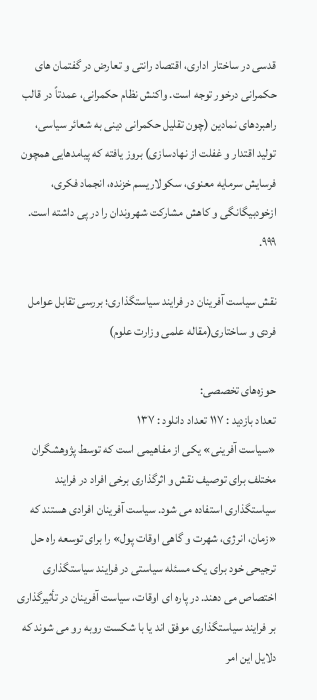قدسی در ساختار اداری، اقتصاد رانتی و تعارض در گفتمان های حکمرانی درخور توجه است. واکنش نظام حکمرانی، عمدتاً در قالب راهبردهای نمادین (چون تقلیل حکمرانی دینی به شعائر سیاسی، تولید اقتدار و غفلت از نهادسازی) بروز یافته که پیامدهایی همچون فرسایش سرمایه معنوی، سکولاریسم خزنده، انجماد فکری، ازخودبیگانگی و کاهش مشارکت شهروندان را در پی داشته است.
۹۹۹.

نقش سیاست آفرینان در فرایند سیاستگذاری؛ بررسی تقابل عوامل فردی و ساختاری(مقاله علمی وزارت علوم)

حوزه‌های تخصصی:
تعداد بازدید : ۱۱۷ تعداد دانلود : ۱۳۷
«سیاست آفرینی» یکی از مفاهیمی است که توسط پژوهشگران مختلف برای توصیف نقش و اثرگذاری برخی افراد در فرایند سیاستگذاری استفاده می شود. سیاست آفرینان افرادی هستند که «زمان، انرژی، شهرت و گاهی اوقات پول» را برای توسعه راه حل ترجیحی خود برای یک مسئله سیاستی در فرایند سیاستگذاری اختصاص می دهند. در پاره ای اوقات، سیاست آفرینان در تأثیرگذاری بر فرایند سیاستگذاری موفق اند یا با شکست روبه رو می شوند که دلایل این امر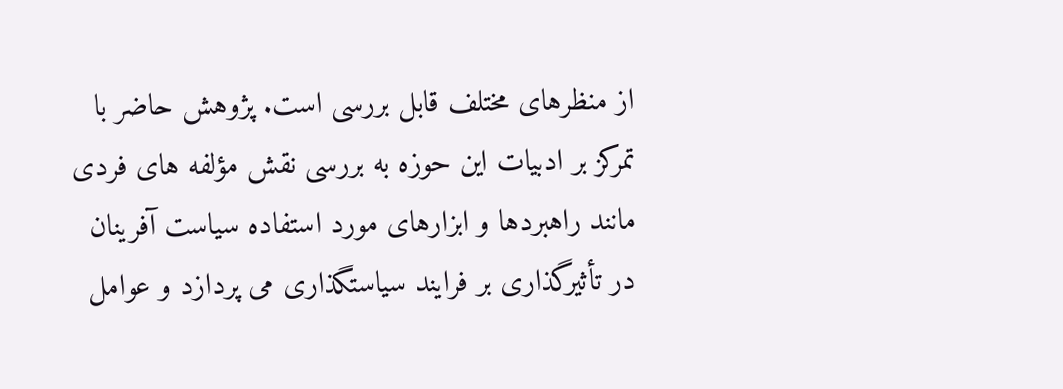از منظرهای مختلف قابل بررسی است. پژوهش حاضر با تمرکز بر ادبیات این حوزه به بررسی نقش مؤلفه های فردی مانند راهبردها و ابزارهای مورد استفاده سیاست آفرینان در تأثیرگذاری بر فرایند سیاستگذاری می پردازد و عوامل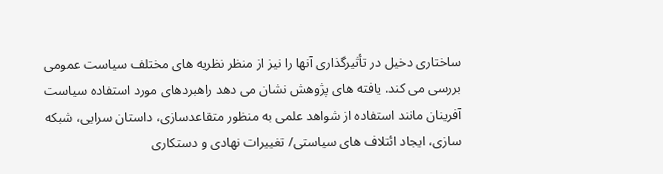ساختاری دخیل در تأثیرگذاری آنها را نیز از منظر نظریه های مختلف سیاست عمومی بررسی می کند. یافته های پژوهش نشان می دهد راهبردهای مورد استفاده سیاست آفرینان مانند استفاده از شواهد علمی به منظور متقاعدسازی، داستان سرایی، شبکه سازی، ایجاد ائتلاف های سیاستی/ تغییرات نهادی و دستکاری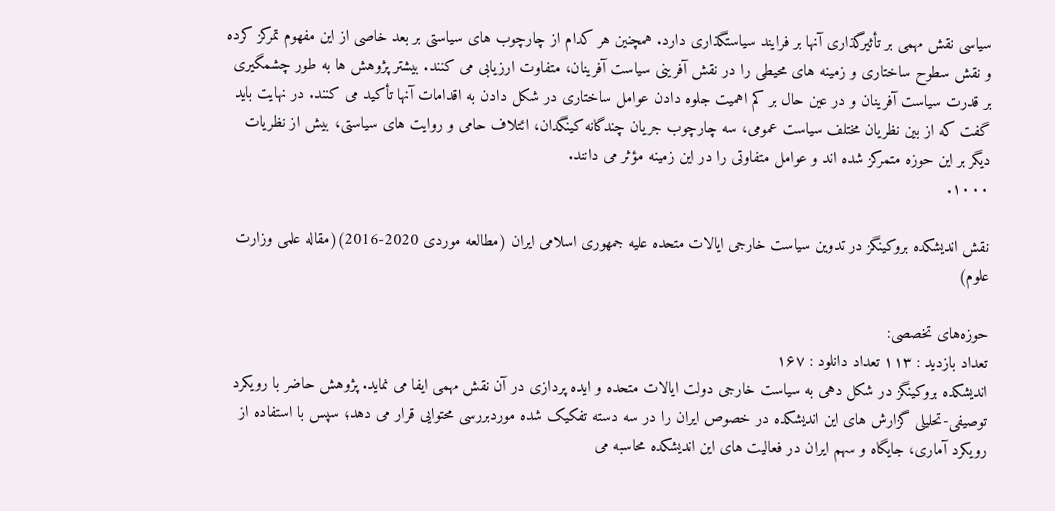سیاسی نقش مهمی بر تأثیرگذاری آنها بر فرایند سیاستگذاری دارد. همچنین هر کدام از چارچوب های سیاستی بر بعد خاصی از این مفهوم تمرکز کرده و نقش سطوح ساختاری و زمینه های محیطی را در نقش آفرینی سیاست آفرینان، متفاوت ارزیابی می کنند. بیشتر پژوهش ها به طور چشمگیری بر قدرت سیاست آفرینان و در عین حال بر کم اهمیت جلوه دادن عوامل ساختاری در شکل دادن به اقدامات آنها تأکید می کنند. در نهایت باید گفت که از بین نظریان مختلف سیاست عمومی، سه چارچوب جریان چندگانه کینگدان، ائتلاف حامی و روایت های سیاستی، بیش از نظریات دیگر بر این حوزه متمرکز شده اند و عوامل متفاوتی را در این زمینه مؤثر می دانند.
۱۰۰۰.

نقش اندیشکده بروکینگز در تدوین سیاست خارجی ایالات متحده علیه جمهوری اسلامی ایران (مطالعه موردی 2020-2016)(مقاله علمی وزارت علوم)

حوزه‌های تخصصی:
تعداد بازدید : ۱۱۳ تعداد دانلود : ۱۶۷
اندیشکده بروکینگز در شکل دهی به سیاست خارجی دولت ایالات متحده و ایده پردازی در آن نقش مهمی ایفا می نماید. پژوهش حاضر با رویکرد توصیفی-تحلیلی گزارش های این اندیشکده در خصوص ایران را در سه دسته تفکیک شده موردبررسی محتوایی قرار می دهد؛ سپس با استفاده از رویکرد آماری، جایگاه و سهم ایران در فعالیت های این اندیشکده محاسبه می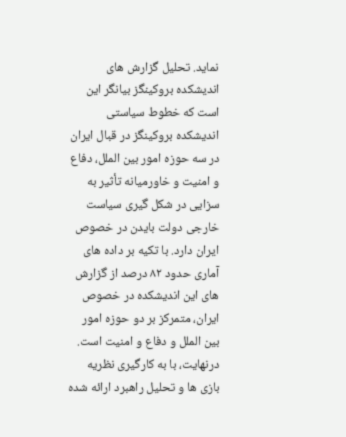نماید. تحلیل گزارش های اندیشکده بروکینگز بیانگر این است که خطوط سیاستی اندیشکده بروکینگز در قبال ایران در سه حوزه امور بین الملل، دفاع و امنیت و خاورمیانه تأثیر به سزایی در شکل گیری سیاست خارجی دولت بایدن در خصوص ایران دارد. با تکیه بر داده های آماری حدود ۸۲ درصد از گزارش های این اندیشکده در خصوص ایران، متمرکز بر دو حوزه امور بین الملل و دفاع و امنیت است. درنهایت، با به کارگیری نظریه بازی ها و تحلیل راهبرد ارائه شده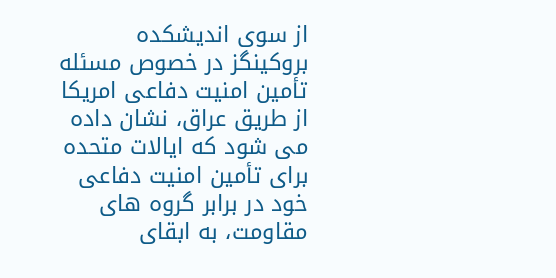از سوی اندیشکده بروکینگز در خصوص مسئله تأمین امنیت دفاعی امریکا از طریق عراق، نشان داده می شود که ایالات متحده برای تأمین امنیت دفاعی خود در برابر گروه های مقاومت، به ابقای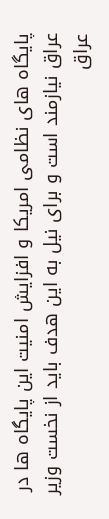پایگاه های نظامی امریکا و افزایش امنیت این پایگاه ها در عراق نیازمند است و برای نیل به این هدف باید از نخست وزیر عراق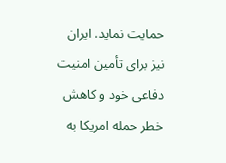حمایت نماید. ایران نیز برای تأمین امنیت دفاعی خود و کاهش خطر حمله امریکا به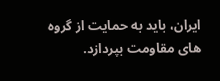ایران، باید به حمایت از گروه های مقاومت بپردازد.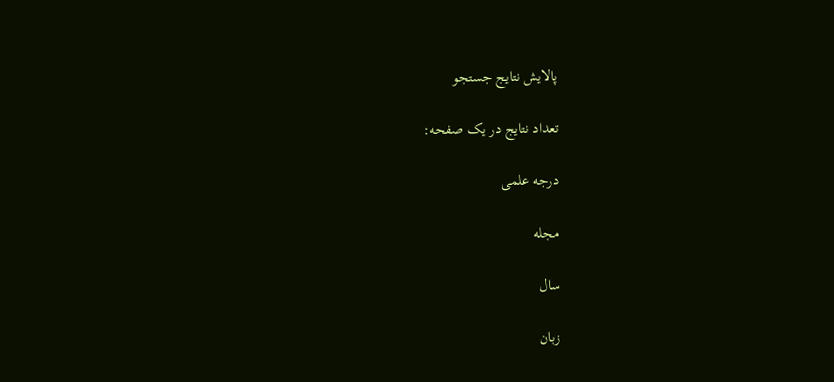پالایش نتایج جستجو

تعداد نتایج در یک صفحه:

درجه علمی

مجله

سال

زبان